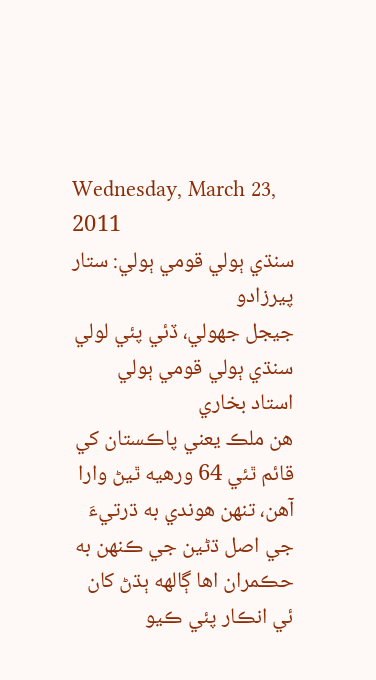Wednesday, March 23, 2011
سنڌي ٻولي قومي ٻولي: ستار پيرزادو
جيجل جهولي، ڏئي پئي لولي
سنڌي ٻولي قومي ٻولي
استاد بخاري
هن ملڪ يعني پاڪستان کي قائم ٿئي 64 ورهيه ٿيڻ وارا آهن، تنهن هوندي به ڌرتيءَ جي اصل ڌڻين جي ڪنهن به حڪمران اها ڳالهه ٻڌڻ کان ئي انڪار پئي ڪيو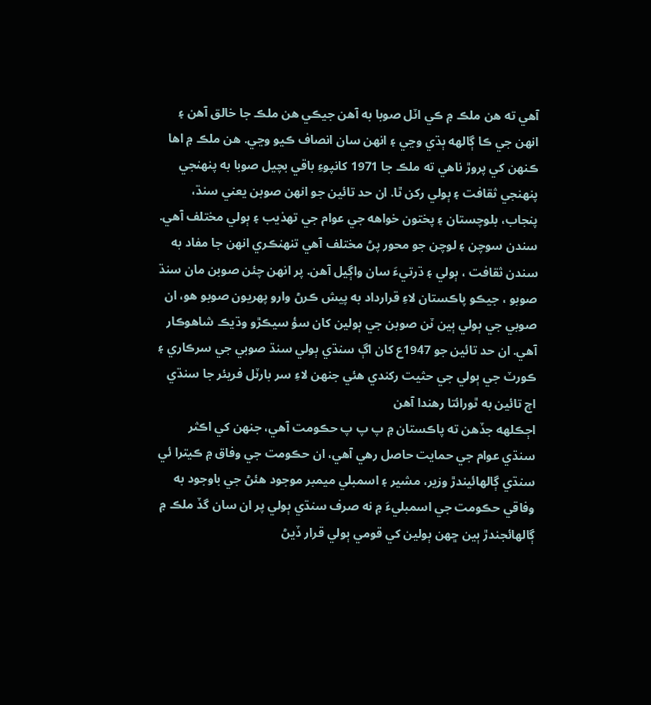آهي ته هن ملڪ ۾ ڪي اٽل صوبا به آهن جيڪي هن ملڪ جا خالق آهن ۽ انهن جي ڪا ڳالهه ٻڌي وڃي ۽ انهن سان انصاف ڪيو وڃي. هن ملڪ ۾ اها ڪنهن کي پروڙ ناهي ته ملڪ جا 1971 کانپوءِ باقي بچيل صوبا به پنهنجي پنهنجي ثقافت ۽ ٻولي رکن ٿا. ان حد تائين جو انهن صوبن يعني سنڌ، پنجاب، بلوچستان ۽ پختون خواهه جي عوام جي تهذيب ۽ ٻولي مختلف آهي. سندن سوچن ۽ لوچن جو محور پڻ مختلف آهي تنهنڪري انهن جا مفاد به سندن ثقافت ، ٻولي ۽ ڌرتيءَ سان واڳيل آهن. پر انهن چئن صوبن مان سنڌ صوبو ، جيڪو پاڪستان لاءِ قرارداد به پيش ڪرڻ وارو پهريون صوبو هو، ان صوبي جي ٻولي ٻين ٽن صوبن جي ٻولين کان سؤ سيڪڙو وڌيڪ شاهوڪار آهي. ان حد تائين جو 1947ع کان اڳ سنڌي ٻولي سنڌ صوبي جي سرڪاري ۽ ڪورٽ جي ٻولي جي حثيت رکندي هئي جنهن لاءِ سر بارٽل فريئر جا سنڌي اڄ تائين به ٿورائتا رهندا آهن
اڄڪلهه جڏهن ته پاڪستان ۾ پ پ پ حڪومت آهي، جنهن کي اڪثر سنڌي عوام جي حمايت حاصل رهي آهي، ان حڪومت جي وفاق ۾ ڪيترا ئي سنڌي ڳالهائيندڙ وزير، مشير ۽ اسمبلي ميمبر موجود هئڻ جي باوجود به وفاقي حڪومت جي اسمبليءَ ۾ نه صرف سنڌي ٻولي پر ان سان گڏ ملڪ ۾ ڳالهائجندڙ ٻين ڇهن ٻولين کي قومي ٻولي قرار ڏيڻ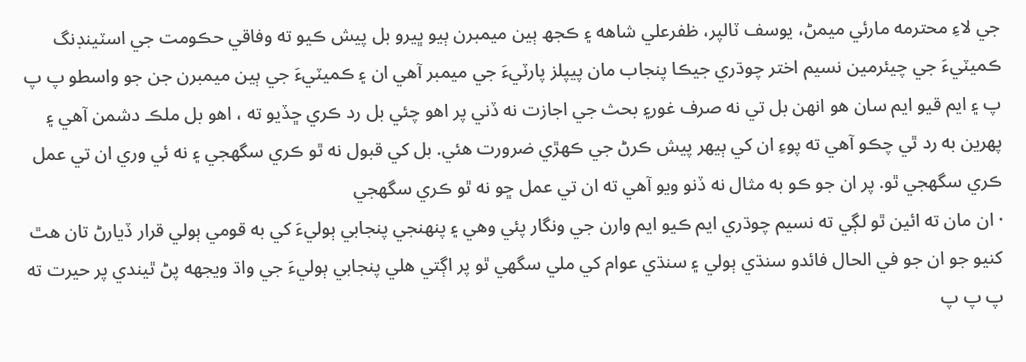جي لاءِ محترمه مارئي ميمڻ، يوسف ٽالپر، ظفرعلي شاهه ۽ ڪجھ ٻين ميمبرن ٻيو ڀيرو بل پيش ڪيو ته وفاقي حڪومت جي اسٽينڊنگ ڪميٽيءَ جي چيئرمين نسيم اختر چوڌري جيڪا پنجاب مان پيپلز پارٽيءَ جي ميمبر آهي ان ۽ ڪميٽيءَ جي ٻين ميمبرن جن جو واسطو پ پ پ ۽ ايم قيو ايم سان هو انهن بل تي نه صرف غور۽ بحث جي اجازت نه ڏني پر اهو چئي بل رد ڪري ڇڏيو ته ، اهو بل ملڪ دشمن آهي ۽ پهرين به رد ٿي چڪو آهي ته پوءِ ان کي ٻيهر پيش ڪرڻ جي ڪهڙي ضرورت هئي. بل کي قبول نه ٿو ڪري سگھجي ۽ نه ئي وري ان تي عمل ڪري سگھجي ٿو. پر ان جو ڪو به مثال نه ڏنو ويو آهي ته ان تي عمل ڇو نه ٿو ڪري سگھجي
· ان مان ته ائين ٿو لڳي ته نسيم چوڌري ايم ڪيو ايم وارن جي ونگار پئي وهي ۽ پنهنجي پنجابي ٻوليءَ کي به قومي ٻولي قرار ڏيارڻ تان هٿ کنيو جو ان جو في الحال فائدو سنڌي ٻولي ۽ سنڌي عوام کي ملي سگھي ٿو پر اڳتي هلي پنجابي ٻوليءَ جي واڌ ويجھه پڻ ٿيندي پر حيرت ته پ پ پ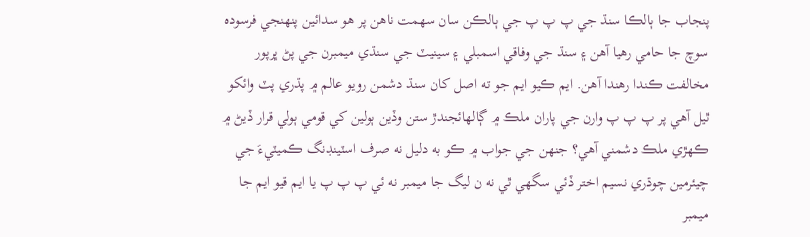پنجاب جا ٻالڪا سنڌ جي پ پ پ جي ٻالڪن سان سهمت ناهن پر هو سدائين پنهنجي فرسوده سوچ جا حامي رهيا آهن ۽ سنڌ جي وفاقي اسمبلي ۽ سينيٽ جي سنڌي ميمبرن جي پڻ ڀرپور مخالفت ڪندا رهندا آهن. ايم ڪيو ايم جو ته اصل کان سنڌ دشمن رويو عالم ۾ پڌري پٽ وائکو ٿيل آهي پر پ پ پ وارن جي پاران ملڪ ۾ ڳالهائجندڙ ستن وڏين ٻولين کي قومي ٻولي قرار ڏيڻ ۾ ڪهڙي ملڪ دشمني آهي؟ جنهن جي جواب ۾ ڪو به دليل نه صرف اسٽينڊنگ ڪميٽيءَ جي چيئرمين چوڌري نسيم اختر ڏئي سگھي ٿي نه ن ليگ جا ميمبر نه ئي پ پ پ يا ايم قيو ايم جا ميمبر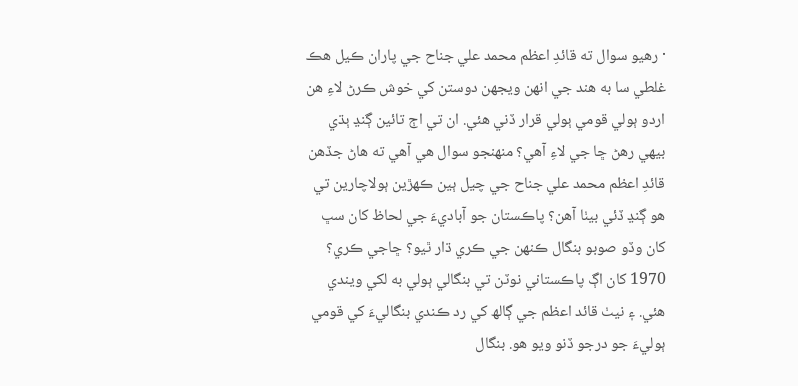· رهيو سوال ته قائدِ اعظم محمد علي جناح جي پاران ڪيل هڪ غلطي سا به هند جي انهن ويجھن دوستن کي خوش ڪرڻ لاءِ هن اردو ٻولي قومي ٻولي قرار ڏني هئي. ان تي اڄ تائين ڳنڍ ٻڌي بيهي رهڻ ڇا جي لاءِ آهي؟ منهنجو سوال هي آهي ته هاڻ جڏهن قائدِ اعظم محمد علي جناح جي چيل ٻين ڪهڙين ٻولاچارين تي هو ڳنڍ ڏئي بيٺا آهن؟ پاڪستان جو آباديءَ جي لحاظ کان سڀ کان وڏو صوبو بنگال ڪنهن جي ڪري ڌار ٿيو؟ ڇاجي ڪري؟ 1970 کان اڳ پاڪستاني نوٽن تي بنگالي ٻولي به لکي ويندي هئي. ۽ نيٺ قائد اعظم جي ڳالھ کي رد ڪندي بنگاليءَ کي قومي ٻوليءَ جو درجو ڏنو ويو هو. بنگال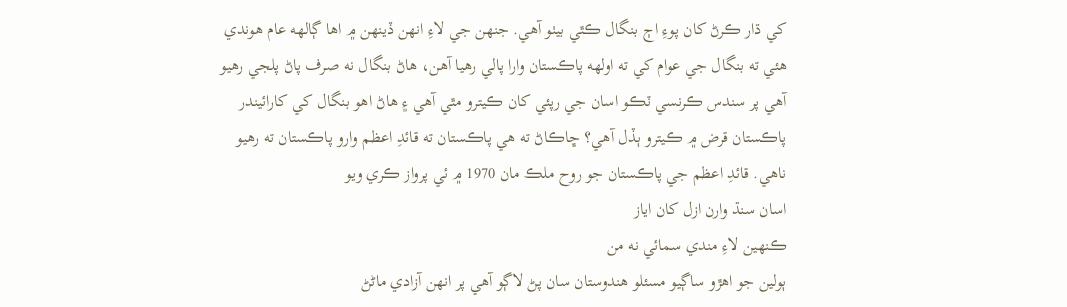کي ڌار ڪرڻ کان پوءِ اڄ بنگال ڪٿي بيٺو آهي. جنهن جي لاءِ انهن ڏينهن ۾ اها ڳالهه عام هوندي هئي ته بنگال جي عوام کي ته اولهه پاڪستان وارا پالي رهيا آهن، هاڻ بنگال نه صرف پاڻ پلجي رهيو آهي پر سندس ڪرنسي ٽڪو اسان جي رپئي کان ڪيترو مٿي آهي ۽ هاڻ اهو بنگال کي کارائيندر پاڪستان قرض ۾ ڪيترو ٻڏل آهي؟ ڇاڪاڻ ته هي پاڪستان ته قائدِ اعظم وارو پاڪستان ته رهيو ناهي. قائدِ اعظم جي پاڪستان جو روح ملڪ مان 1970 ۾ ئي پرواز ڪري ويو
اسان سنڌ وارن ازل کان اياز
ڪنهين لاءِ مندي سمائي نه من
ٻولين جو اهڙو ساڳيو مسئلو هندوستان سان پڻ لاڳو آهي پر انهن آزادي ماڻڻ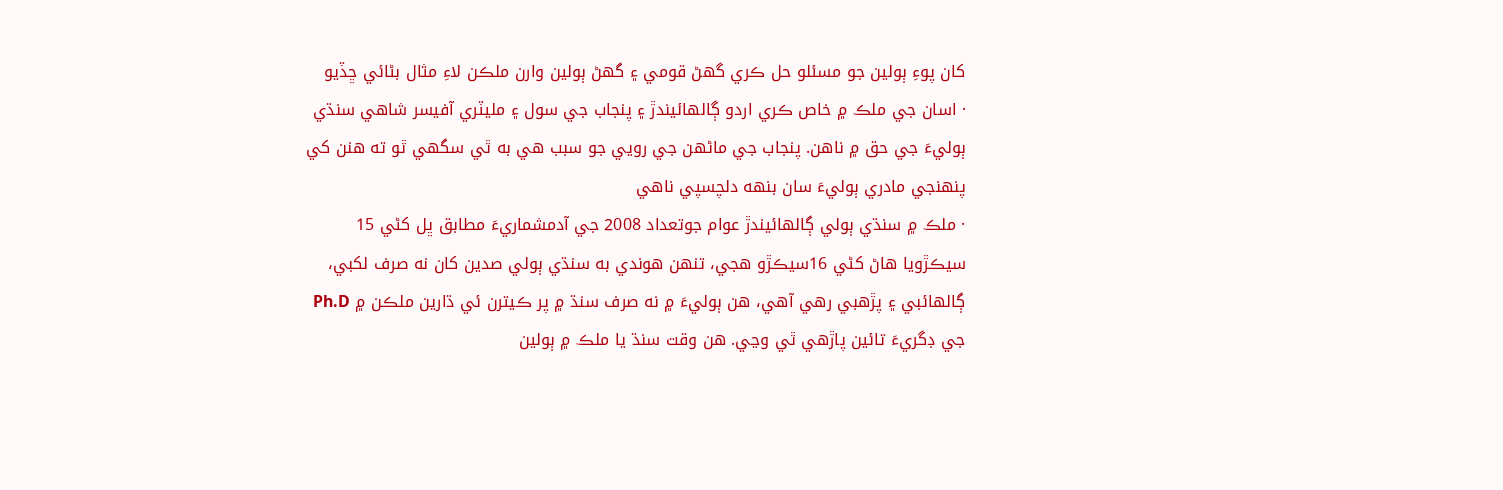کان پوءِ ٻولين جو مسئلو حل ڪري گھڻ قومي ۽ گھڻ ٻولين وارن ملڪن لاءِ مثال بڻائي ڇڏيو
· اسان جي ملڪ ۾ خاص ڪري اردو ڳالهائيندڙ ۽ پنجاب جي سول ۽ مليٽري آفيسر شاهي سنڌي ٻوليءَ جي حق ۾ ناهن. پنجاب جي ماڻهن جي رويي جو سبب هي به ٿي سگھي ٿو ته هنن کي پنهنجي مادري ٻوليءَ سان بنهه دلچسپي ناهي
· ملڪ ۾ سنڌي ٻولي ڳالهائيندڙ عوام جوتعداد 2008 جي آدمشماريءَ مطابق ڀل کڻي 15 سيڪڙويا هاڻ کڻي 16سيڪڙو هجي، تنهن هوندي به سنڌي ٻولي صدين کان نه صرف لکبي، ڳالهائبي ۽ پڙهبي رهي آهي، هن ٻوليءَ ۾ نه صرف سنڌ ۾ پر ڪيترن ئي ڌارين ملڪن ۾ Ph.D جي ڊگريءَ تائين پاڙهي ٿي وڃي. هن وقت سنڌ يا ملڪ ۾ ٻولين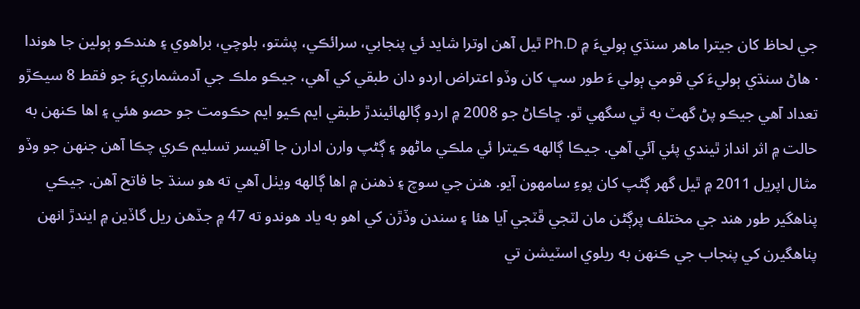جي لحاظ کان جيترا ماهر سنڌي ٻوليءَ ۾ Ph.D ٿيل آهن اوترا شايد ئي پنجابي، سرائڪي، پشتو، بلوچي، براهوي ۽ هندڪو ٻولين جا هوندا
· هاڻ سنڌي ٻوليءَ کي قومي ٻولي ءَ طور سڀ کان وڏو اعتراض اردو دان طبقي کي آهي، جيڪو ملڪ جي آدمشماريءَ جو فقط 8 سيڪڙو تعداد آهي جيڪو پڻ گھٽ به ٿي سگھي ٿو. ڇاڪاڻ جو 2008 ۾ اردو ڳالهائيندڙ طبقي ايم ڪيو ايم حڪومت جو حصو هئي ۽ اها ڪنهن به حالت ۾ اثر انداز ٿيندي پئي آئي آهي. جيڪا ڳالهه ڪيترا ئي ملڪي ماڻهو ۽ ڳڻپ وارن ادارن جا آفيسر تسليم ڪري چڪا آهن جنهن جو وڏو مثال اپريل 2011 ۾ ٿيل گھر ڳڻپ کان پوءِ سامهون آيو. هنن جي سوچ ۽ ذهنن ۾ اها ڳالهه ويٺل آهي ته هو سنڌ جا فاتح آهن. جيڪي پناهگير طور هند جي مختلف پرڳڻن مان لٽجي ڦٽجي آيا هئا ۽ سندن وڏڙن کي اهو به ياد هوندو ته 47 ۾ جڏهن ريل گاڏين ۾ ايندڙ انهن پناهگيرن کي پنجاب جي ڪنهن به ريلوي اسٽيشن تي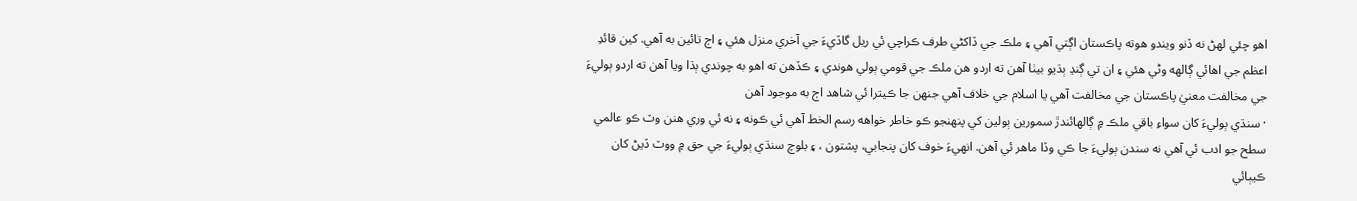اهو چئي لهڻ نه ڏنو ويندو هوته پاڪستان اڳتي آهي ۽ ملڪ جي ڏاکڻي طرف ڪراچي ئي ريل گاڏيءَ جي آخري منزل هئي ۽ اڄ تائين به آهي. کين قائدِ اعظم جي اهائي ڳالهه وڻي هئي ۽ ان تي ڳنڍ ٻڌيو بيٺا آهن ته اردو هن ملڪ جي قومي ٻولي هوندي ۽ ڪڏهن ته اهو به چوندي ٻڌا ويا آهن ته اردو ٻوليءَ جي مخالفت معنيٰ پاڪستان جي مخالفت آهي يا اسلام جي خلاف آهي جنهن جا ڪيترا ئي شاهد اڄ به موجود آهن
· سنڌي ٻوليءَ کان سواءِ باقي ملڪ ۾ ڳالهائندڙ سمورين ٻولين کي پنهنجو ڪو خاطر خواهه رسم الخط آهي ئي ڪونه ۽ نه ئي وري هنن وٽ ڪو عالمي سطح جو ادب ئي آهي نه سندن ٻوليءَ جا ڪي وڏا ماهر ئي آهن. انهيءَ خوف کان پنجابي، پشتون ، ۽ بلوچ سنڌي ٻوليءَ جي حق ۾ ووٽ ڏيڻ کان ڪيٻائي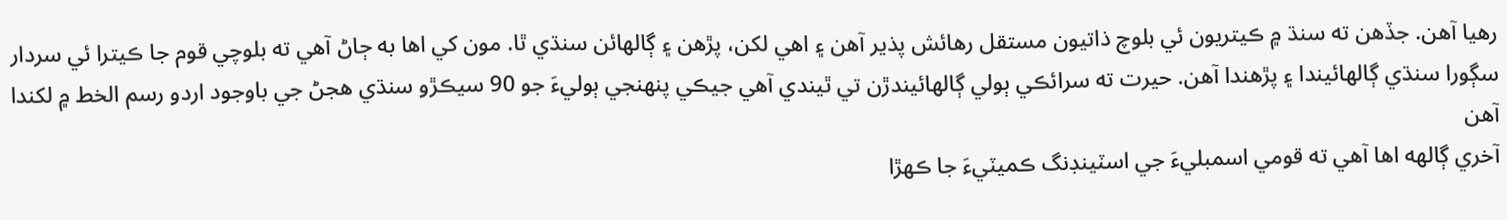رهيا آهن. جڏهن ته سنڌ ۾ ڪيتريون ئي بلوچ ذاتيون مستقل رهائش پذير آهن ۽ اهي لکن، پڙهن ۽ ڳالهائن سنڌي ٿا. مون کي اها به ڄاڻ آهي ته بلوچي قوم جا ڪيترا ئي سردار سڳورا سنڌي ڳالهائيندا ۽ پڙهندا آهن. حيرت ته سرائڪي ٻولي ڳالهائيندڙن تي ٿيندي آهي جيڪي پنهنجي ٻوليءَ جو 90 سيڪڙو سنڌي هجڻ جي باوجود اردو رسم الخط ۾ لکندا آهن
آخري ڳالهه اها آهي ته قومي اسمبليءَ جي اسٽينڊنگ ڪميٽيءَ جا ڪهڙا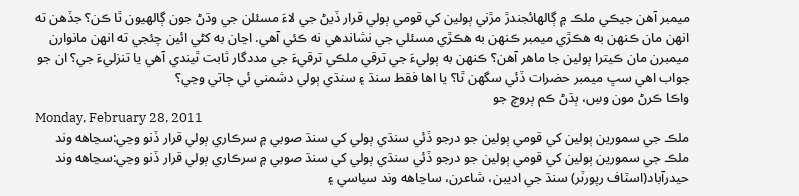ميمبر آهن جيڪي ملڪ ۾ ڳالهائجندڙ مڙني ٻولين کي قومي ٻولي قرار ڏيڻ جي لاءَ مسئلن جي وڌڻ جون ڳالهيون ٿا ڪن؟ جڏهن ته انهن مان ڪنهن به هڪڙي ميمبر ڪنهن به هڪڙي مسئلي جي نشاندهي نه ڪئي آهي. اڃان به کڻي ائين چئجي ته انهن مانوارن ميمبرن مان ڪيترا ٻولين جا ماهر آهن؟ ڪنهن به ٻوليءَ جي ترقي ملڪي ترقيءَ جي مددگار ثابت ٿيندي آهي يا تنزليءَ جي؟ ان جو جواب اهي سڀ ميمبر حضرات ڏئي سگھن ٿا؟ يا اها فقط سنڌ ۽ سنڌي ٻولي دشمني ئي ڄاتي وڃي؟
واڪا ڪرڻ مون وسِ، ٻڌڻ ڪم ٻروچ جو
Monday, February 28, 2011
ملڪ جي سمورين ٻولين کي قومي ٻولين جو درجو ڏئي سنڌي ٻولي کي سنڌ صوبي ۾ سرڪاري ٻولي قرار ڏنو وڃي:سڃاهه وند
ملڪ جي سمورين ٻولين کي قومي ٻولين جو درجو ڏئي سنڌي ٻولي کي سنڌ صوبي ۾ سرڪاري ٻولي قرار ڏنو وڃي:سڃاهه وند
حيدرآباد(اسٽاف رپورٽر) سنڌ جي اديبن، شاعرن، ساڃاهه وند سياسي ۽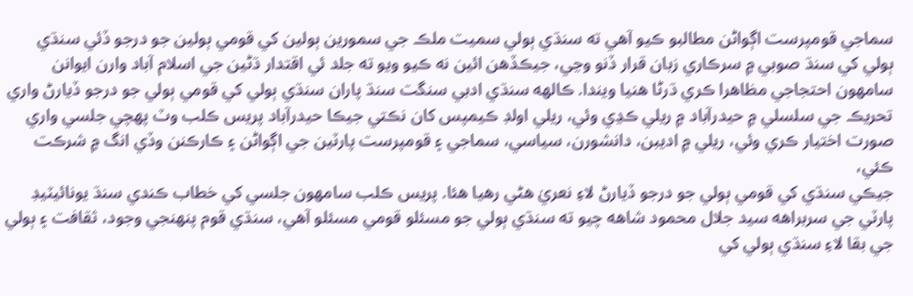سماجي قومپرست اڳواڻن مطالبو ڪيو آهي ته سنڌي ٻولي سميت ملڪ جي سمورين ٻولين کي قومي ٻولين جو درجو ڏئي سنڌي ٻولي کي سنڌ صوبي ۾ سرڪاري زبان قرار ڏنو وڃي، جيڪڏهن ائين نه ڪيو ويو ته جلد ئي اقتدار ڌڻين جي اسلام آباد وارن ايوانن سامهون احتجاجي مظاهرا ڪري ڌرڻا هنيا ويندا. ڪالهه سنڌي ادبي سنگت سنڌ پاران سنڌي ٻولي کي قومي ٻولي جو درجو ڏيارڻ واري تحريڪ جي سلسلي ۾ حيدرآباد ۾ ريلي ڪڍي وئي، ريلي اولڊ ڪيمپس کان نڪتي جيڪا حيدرآباد پريس ڪلب وٽ پهچي جلسي واري صورت اختيار ڪري وئي، ريلي ۾ اديبن، دانشورن، سياسي، سماجي ۽ قومپرست پارٽين جي اڳواڻن ۽ ڪارڪنن وڏي انگ ۾ شرڪت ڪئي،
جيڪي سنڌي کي قومي ٻولي جو درجو ڏيارڻ لاءِ نعريٰ هڻي رهيا هئا. پريس ڪلب سامهون جلسي کي خطاب ڪندي سنڌ يونائيٽيڊ پارٽي جي سربراهه سيد جلال محمود شاهه چيو ته سنڌي ٻولي جو مسئلو قومي مسئلو آهي، سنڌي قوم پنهنجي وجود، ثقافت ۽ ٻولي جي بقا لاءِ سنڌي ٻولي کي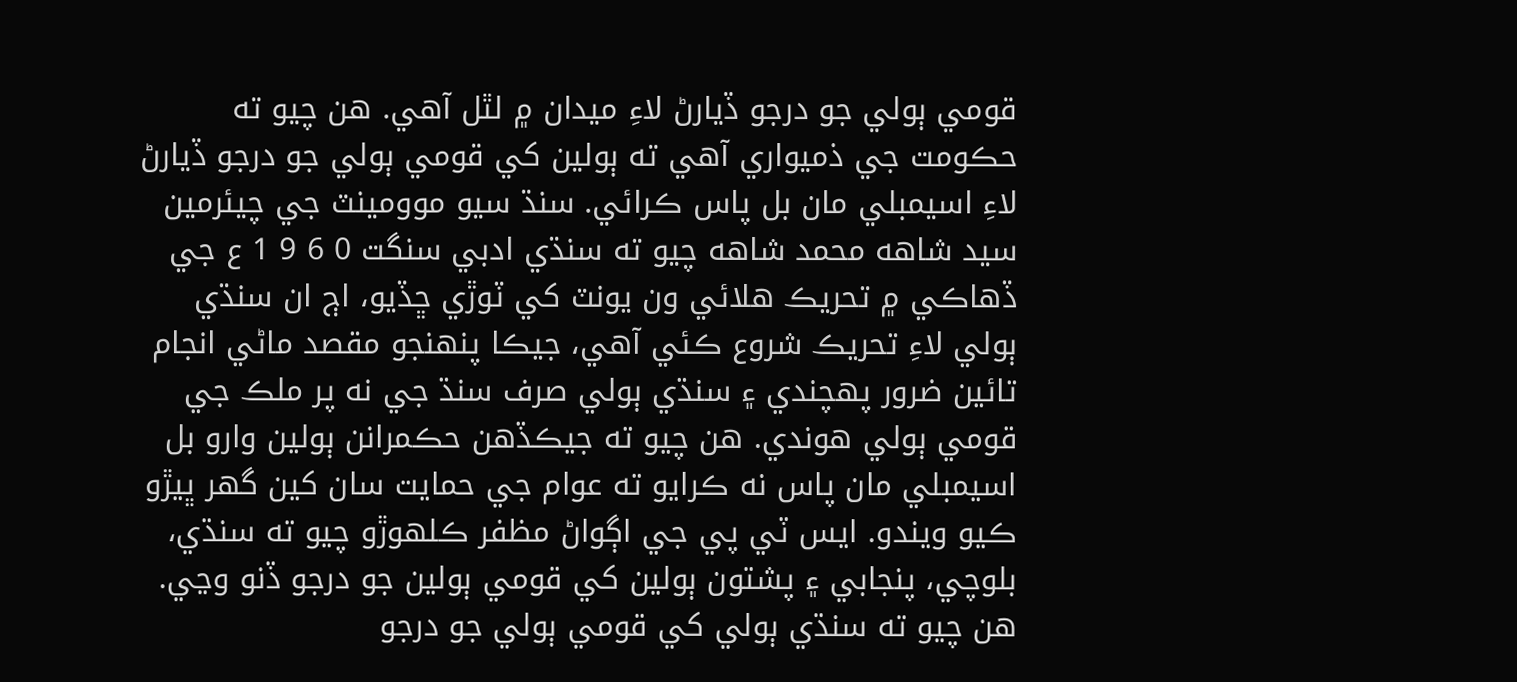قومي ٻولي جو درجو ڏيارڻ لاءِ ميدان ۾ لٿل آهي. هن چيو ته حڪومت جي ذميواري آهي ته ٻولين کي قومي ٻولي جو درجو ڏيارڻ لاءِ اسيمبلي مان بل پاس ڪرائي. سنڌ سيو موومينٽ جي چيئرمين سيد شاهه محمد شاهه چيو ته سنڌي ادبي سنگت 0 6 9 1 ع جي ڏهاڪي ۾ تحريڪ هلائي ون يونٽ کي ٽوڙي ڇڏيو، اڄ ان سنڌي ٻولي لاءِ تحريڪ شروع ڪئي آهي، جيڪا پنهنجو مقصد ماڻي انجام تائين ضرور پهچندي ۽ سنڌي ٻولي صرف سنڌ جي نه پر ملڪ جي قومي ٻولي هوندي. هن چيو ته جيڪڏهن حڪمرانن ٻولين وارو بل اسيمبلي مان پاس نه ڪرايو ته عوام جي حمايت سان کين گهر ڀيڙو ڪيو ويندو. ايس ٽي پي جي اڳواڻ مظفر ڪلهوڙو چيو ته سنڌي، بلوچي، پنجابي ۽ پشتون ٻولين کي قومي ٻولين جو درجو ڏنو وڃي. هن چيو ته سنڌي ٻولي کي قومي ٻولي جو درجو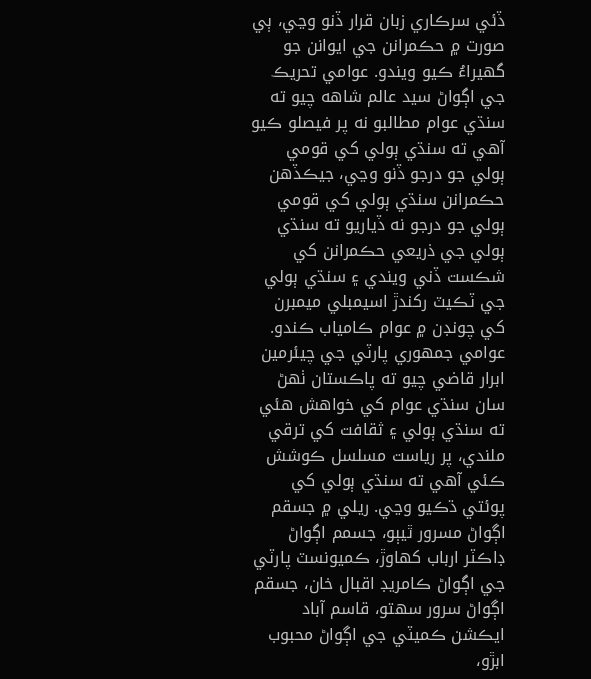ڏئي سرڪاري زبان قرار ڏنو وڃي، ٻي صورت ۾ حڪمرانن جي ايوانن جو گهيراءُ ڪيو ويندو. عوامي تحريڪ جي اڳواڻ سيد عالم شاهه چيو ته سنڌي عوام مطالبو نه پر فيصلو ڪيو آهي ته سنڌي ٻولي کي قومي ٻولي جو درجو ڏنو وڃي، جيڪڏهن حڪمرانن سنڌي ٻولي کي قومي ٻولي جو درجو نه ڏياريو ته سنڌي ٻولي جي ذريعي حڪمرانن کي شڪست ڏني ويندي ۽ سنڌي ٻولي جي ٽڪيٽ رکندڙ اسيمبلي ميمبرن کي چونڊن ۾ عوام ڪامياب ڪندو. عوامي جمهوري پارٽي جي چيئرمين ابرار قاضي چيو ته پاڪستان ٺهڻ سان سنڌي عوام کي خواهش هئي ته سنڌي ٻولي ۽ ثقافت کي ترقي ملندي، پر رياست مسلسل ڪوشش ڪئي آهي ته سنڌي ٻولي کي پوئتي ڌڪيو وڃي. ريلي ۾ جسقم اڳواڻ مسرور ٿيٻو، جسمم اڳواڻ ڊاڪٽر ارباب کهاوڙ، ڪميونسٽ پارٽي جي اڳواڻ ڪامريڊ اقبال خان، جسقم اڳواڻ سرور سهتو، قاسم آباد ايڪشن ڪميٽي جي اڳواڻ محبوب ابڙو،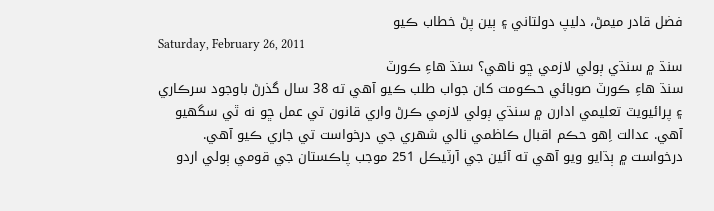فضل قادر ميمڻ، دليپ دولتاني ۽ ٻين پڻ خطاب ڪيو
Saturday, February 26, 2011
سنڌ ۾ سنڌي ٻولي لازمي ڇو ناهي؟ سنڌ هاءِ ڪورٽ
سنڌ هاءِ ڪورٽ صوبائي حڪومت کان جواب طلب ڪيو آهي ته 38 سال گذرڻ باوجود سرڪاري ۽ پرائيويٽ تعليمي ادارن ۾ سنڌي ٻولي لازمي ڪرڻ واري قانون تي عمل ڇو نه ٿي سگهيو آهي. عدالت اِهو حڪم اقبال ڪاظمي نالي شهري جي درخواست تي جاري ڪيو آهي. درخواست ۾ ٻڌايو ويو آهي ته آئين جي آرٽيڪل 251 موجب پاڪستان جي قومي ٻولي اردو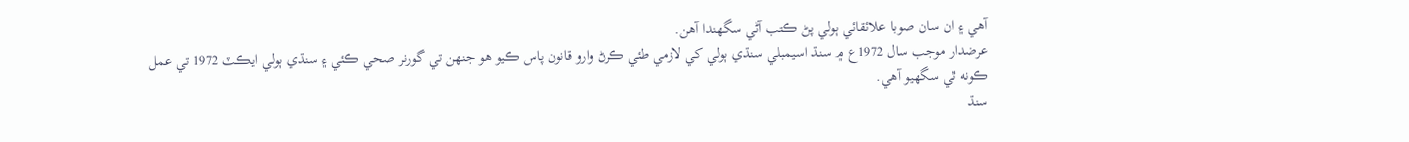آهي ۽ ان سان صوبا علائقائي ٻولي پڻ ڪتب آڻي سگهندا آهن.
عرضدار موجب سال 1972ع ۾ سنڌ اسيمبلي سنڌي ٻولي کي لازمي طئي ڪرڻ وارو قانون پاس ڪيو هو جنهن تي گورنر صحي ڪئي ۽ سنڌي ٻولي ايڪٽ 1972 تي عمل ڪونه ٿي سگهيو آهي.
سنڌ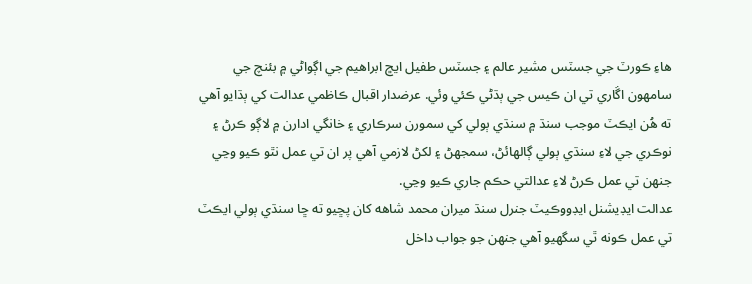هاءِ ڪورٽ جي جسٽس مشير عالم ۽ جسٽس طفيل ايڇ ابراهيم جي اڳواڻي ۾ بئنچ جي سامهون اڱاري تي ان ڪيس جي ٻڌڻي ڪئي وئي. عرضدار اقبال ڪاظمي عدالت کي ٻڌايو آهي ته هُن ايڪٽ موجب سنڌ ۾ سنڌي ٻولي کي سمورن سرڪاري ۽ خانگي ادارن ۾ لاڳو ڪرڻ ۽ نوڪري جي لاءِ سنڌي ٻولي ڳالهائڻ، سمجهڻ ۽ لکڻ لازمي آهي پر ان تي عمل نٿو ڪيو وڃي جنهن تي عمل ڪرڻ لاءِ عدالتي حڪم جاري ڪيو وڃي.
عدالت ايڊيشنل ايڊووڪيٽ جنرل سنڌ ميران محمد شاهه کان پڇيو ته ڇا سنڌي ٻولي ايڪٽ تي عمل ڪونه ٿي سگهيو آهي جنهن جو جواب داخل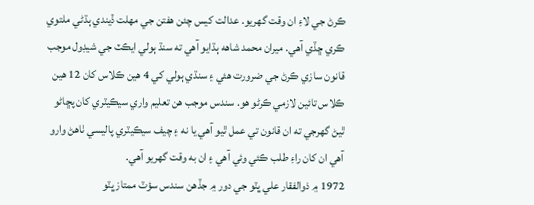ڪرڻ جي لاءِ ان وقت گهريو. عدالت کيس چئن هفتن جي مهلت ڏيندي ٻڌڻي ملتوي ڪري ڇڏي آهي. ميران محمد شاهه ٻڌايو آهي ته سنڌ ٻولي ايڪٽ جي شيڊول موجب قانون سازي ڪرڻ جي ضرورت هئي ۽ سنڌي ٻولي کي 4 هين ڪلاس کان 12 هين ڪلاس تائين لازمي ڪرڻو هو. سندس موجب هن تعليم واري سيڪيٽري کان پڇاڻو ٿيڻ گهرجي ته ان قانون تي عمل ٿيو آهي يا نه ۽ چيف سيڪيٽري پاليسي ٺاهڻ وارو آهي ان کان راءِ طلب ڪئي وئي آهي ۽ ان به وقت گهريو آهي.
1972 ۾ ذوالفقار علي ڀٽو جي دور ۾ جڏهن سندس سؤٽ ممتاز ڀٽو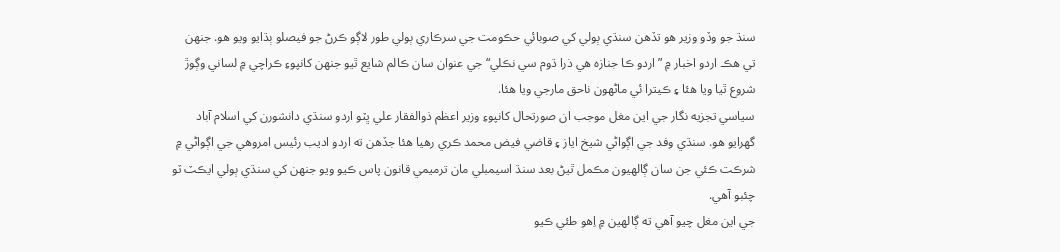سنڌ جو وڏو وزير هو تڏهن سنڌي ٻولي کي صوبائي حڪومت جي سرڪاري ٻولي طور لاڳو ڪرڻ جو فيصلو ٻڌايو ويو هو. جنهن تي هڪ اردو اخبار ۾ ”اردو ڪا جنازه هي ذرا ڌوم سي نڪلي“ جي عنوان سان ڪالم شايع ٿيو جنهن کانپوءِ ڪراچي ۾ لساني وڳوڙ شروع ٿيا ويا هئا ۽ ڪيترا ئي ماڻهون ناحق مارجي ويا هئا.
سياسي تجزيه نگار جي اين مغل موجب ان صورتحال کانپوءِ وزير اعظم ذوالفقار علي ڀٽو اردو سنڌي دانشورن کي اسلام آباد گهرايو هو. سنڌي وفد جي اڳواڻي شيخ اياز ۽ قاضي فيض محمد ڪري رهيا هئا جڏهن ته اردو اديب رئيس امروهي جي اڳواڻي ۾ شرڪت ڪئي جن سان ڳالهيون مڪمل ٿيڻ بعد سنڌ اسيمبلي مان ترميمي قانون پاس ڪيو ويو جنهن کي سنڌي ٻولي ايڪٽ ٽو چئبو آهي.
جي اين مغل چيو آهي ته ڳالهين ۾ اِهو طئي ڪيو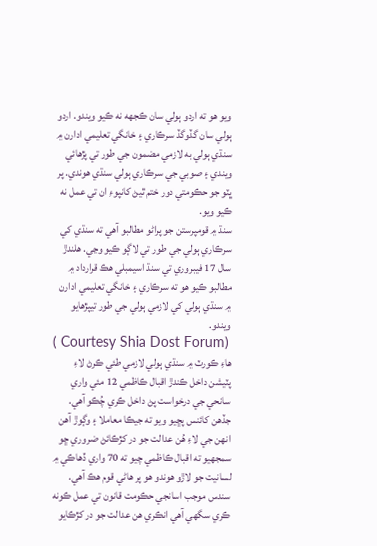ويو هو ته اردو ٻولي سان ڪجهه نه ڪيو ويندو. اردو ٻولي سان گڏوگڏ سرڪاري ۽ خانگي تعليمي ادارن ۾ سنڌي ٻولي به لازمي مضمون جي طور تي پڙهائي ويندي ۽ صوبي جي سرڪاري ٻولي سنڌي هوندي. پر ڀٽو جو حڪومتي دور ختم ٿيڻ کانپوءِ ان تي عمل نه ڪيو ويو.
سنڌ ۾ قومپرستن جو پراڻو مطالبو آهي ته سنڌي کي سرڪاري ٻولي جي طور تي لاڳو ڪيو وڃي. هلندڙ سال 17 فيبروري تي سنڌ اسيمبلي هڪ قرارداد ۾ مطالبو ڪيو هو ته سرڪاري ۽ خانگي تعليمي ادارن ۾ سنڌي ٻولي کي لازمي ٻولي جي طور تيپڙهايو ويندو.
( Courtesy Shia Dost Forum)
هاءِ ڪورٽ ۾ سنڌي ٻولي لازمي طئي ڪرڻ لاءِ پٽيشن داخل ڪندڙ اقبال ڪاظمي 12 مئي واري سانحي جي درخواست پڻ داخل ڪري چُڪو آهي. جڏهن کائنس پڇيو ويو ته جيڪا معاملا ۽ وڳوڙ آهن انهن جي لاءِ هُن عدالت جو در کڙڪائڻ ضروري ڇو سمجهيو ته اقبال ڪاظمي چيو ته 70 واري ڏهاڪي ۾ لسانيت جو لاڙو هوندو هو پر هاڻي قوم هڪ آهي. سندس موجب اسانجي حڪومت قانون تي عمل ڪونه ڪري سگهي آهي انڪري هن عدالت جو در کڙڪايو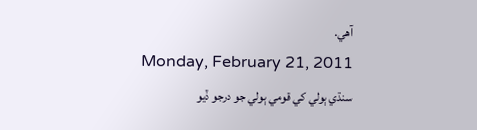آهي.
Monday, February 21, 2011
سنڌي ٻولي کي قومي ٻولي جو درجو ڏيو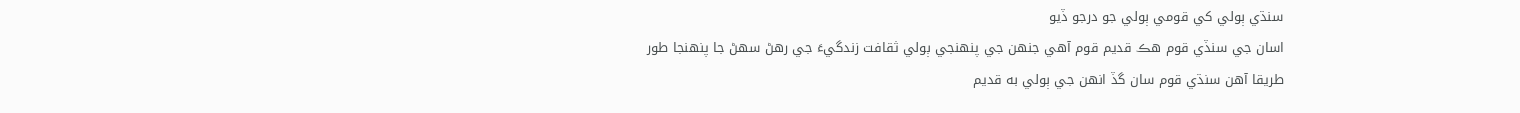سنڌي ٻولي کي قومي ٻولي جو درجو ڏيو
اسان جي سنڏي قوم هڪ قديم قوم آهي جنهن جي پنهنجي ٻولي ثقافت زندگيءَ جي رهڻ سهڻ جا پنهنجا طور طريقا آهن سنڌي قوم سان گڏ انهن جي ٻولي به قديم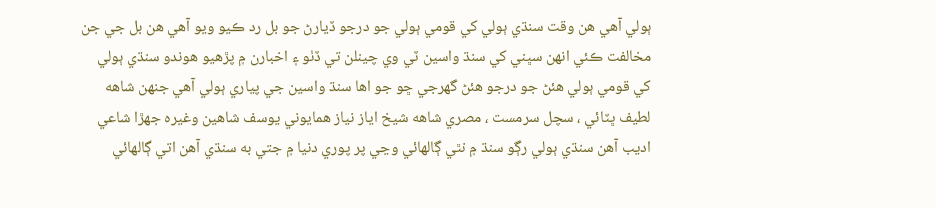ٻولي آهي هن وقت سنڌي ٻولي کي قومي ٻولي جو درجو ڏيارڻ جو بل رد ڪيو ويو آهي هن بل جي جن مخالفت ڪئي انهن سڀني کي سنڌ واسين ٽي وي چينلن تي ڏٺو ۽ اخبارن ۾ پڙهيو هوندو سنڌي ٻولي کي قومي ٻولي هئڻ جو درجو هئڻ گھرجي ڇو جو اها سنڌ واسين جي پياري ٻولي آهي جنهن شاهه لطيف ڀٽائي ، سچل سرمست ، مصري شاهه شيخ اياز نياز همايوني يوسف شاهين وغيره جھڙا شاعي اديب آهن سنڌي ٻولي رڳو سنڌ ۾ نٿي ڳالهائي وڃي پر پوري دنيا ۾ جتي به سنڌي آهن اتي ڳالهائي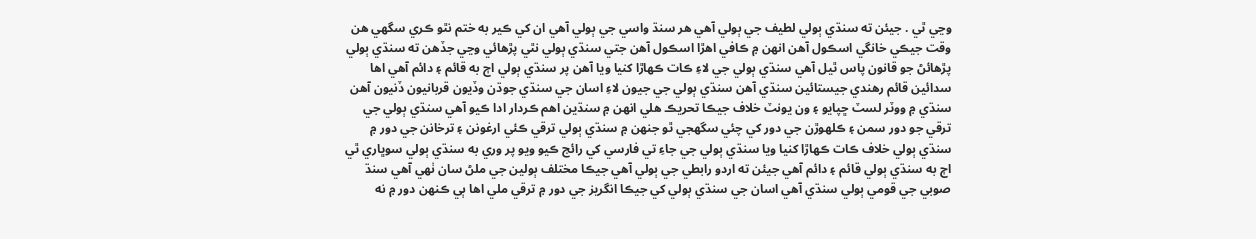وڃي ٿي . جيئن ته سنڌي ٻولي لطيف جي ٻولي آهي هر سنڌ واسي جي ٻولي آهي ان کي ڪير به ختم نٿو ڪري سگھي هن وقت جيڪي خانگي اسڪول آهن انهن ۾ ڪافي اهڙا اسڪول آهن جتي سنڌي ٻولي نٿي پڙهائي وڃي جڏهن ته سنڌي ٻولي پڙهائڻ جو قانون پاس ٿيل آهي سنڌي ٻولي جي لاءِ ڪات ڪهاڙا کنيا ويا آهن پر سنڌي ٻولي اڄ به قائم ۽ دائم آهي اها سدائين قائم رهندي جيستائين سنڌي آهن سنڌي ٻولي جي جيون لاءِ اسان جي سنڌي جوڌن وڏيون قربانيون ڏنيون آهن سنڌي ۾ ووٽر لسٽ ڇپايو ۽ ون يونٽ خلاف جيڪا تحريڪ هلي انهن ۾ سنڌين اهم ڪردار ادا ڪيو آهي سنڌي ٻولي جي ترقي جو دور سمن ۽ ڪلهوڙن جي دور کي چئي سگھجي ٿو جنهن ۾ سنڌي ٻولي ترقي ڪئي ارغونن ۽ ترخانن جي دور ۾ سنڌي ٻولي خلاف ڪات ڪهاڙا کنيا ويا سنڌي ٻولي جي جاءِ تي فارسي کي رائج ڪيو ويو پر وري به سنڌي ٻولي سوڀاري ٿي اڄ به سنڌي ٻولي قائم ۽ دائم آهي جيئن ته اردو رابطي جي ٻولي آهي جيڪا مختلف ٻولين جي ملڻ سان ٺهي آهي سنڌ صوبي جي قومي ٻولي سنڌي آهي اسان جي سنڌي ٻولي کي جيڪا انگريز جي دور ۾ ترقي ملي اها ٻي ڪنهن دور ۾ نه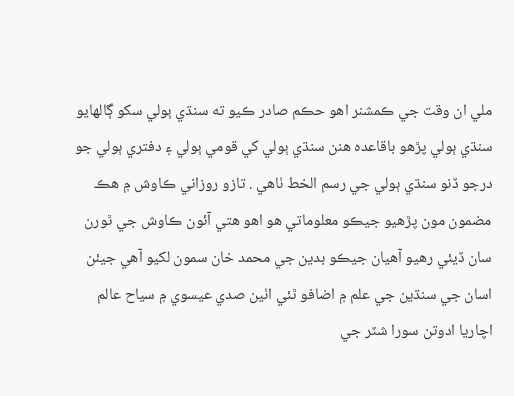ملي ان وقت جي ڪمشنر اهو حڪم صادر ڪيو ته سنڌي ٻولي سکو ڳالهايو سنڌي ٻولي پڙهو باقاعده هنن سنڌي ٻولي کي قومي ٻولي ۽ دفتري ٻولي جو درجو ڏنو سنڌي ٻولي جي رسم الخط ٺاهي . تازو روزاني ڪاوش ۾ هڪ مضمون مون پڙهيو جيڪو معلوماتي هو اهو هتي آئون ڪاوش جي ٿورن سان ڏيئي رهيو آهيان جيڪو بدين جي محمد خان سمون لکيو آهي جيئن اسان جي سنڌين جي علم ۾ اضافو ٿئي اٺين صدي عيسوي ۾ سياح عالم اچاريا ادوتن سورا شٽر جي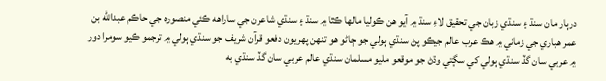درٻار مان سنڌ ۽ سنڌي زبان جي تحقيق لاءِ سنڌ ۾ آيو هن ڪوليا مالها ڪٿا ۾ سنڌ ۽ سنڌي شاعرن جي ساراهه ڪئي منصوره جي حاڪم عبدالله بن عمر هباري جي زماني ۾ هڪ عرب عالم جيڪو پڻ سنڌي ٻولي جو ڄاڻو هو تنهن پهريون دفعو قرآن شريف جو سنڌي ٻولي ۾ ترجمو ڪيو سومرا دور ۾ عربي سان گڏ سنڌي ٻولي کي سڳتي وڌڻ جو موقعو مليو مسلمان سنڌي عالم عربي سان گڏ سنڌي به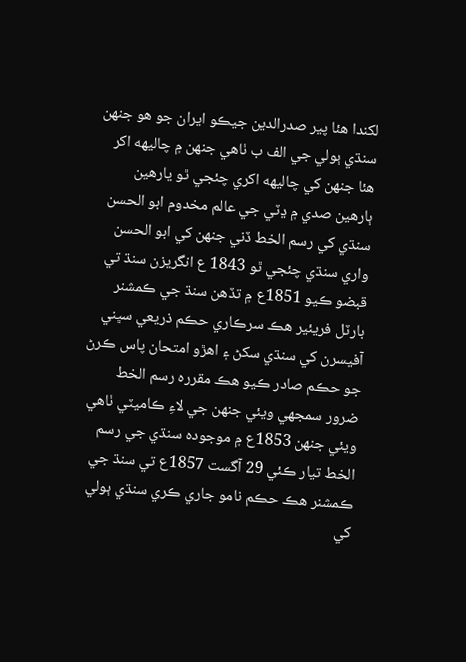لکندا هئا پير صدرالدين جيڪو ايران جو هو جنهن سنڌي ٻولي جي الف ب ٺاهي جنهن ۾ چاليهه اکر هئا جنهن کي چاليهه اکري چئجي ٿو يارهين ٻارهين صدي ۾ ڍٽي جي عالم مخدوم ابو الحسن سنڌي کي رسم الخط ڏني جنهن کي ابو الحسن واري سنڌي چئجي ٿو 1843 ع انگريزن سنڌ تي قبضو ڪيو 1851ع ۾ تڏهن سنڌ جي ڪمشنر بارٽل فريئير هڪ سرڪاري حڪم ذريعي سڀني آفيسرن کي سنڌي سکڻ ۽ اهڙو امتحان پاس ڪرڻ جو حڪم صادر ڪيو هڪ مقرره رسم الخط ضرور سمجھي ويئي جنهن جي لاءِ ڪاميٽي ٺاهي ويئي جنهن 1853ع ۾ موجوده سنڌي جي رسم الخط تيار ڪئي 29 آگست 1857ع تي سنڌ جي ڪمشنر هڪ حڪم نامو جاري ڪري سنڌي ٻولي کي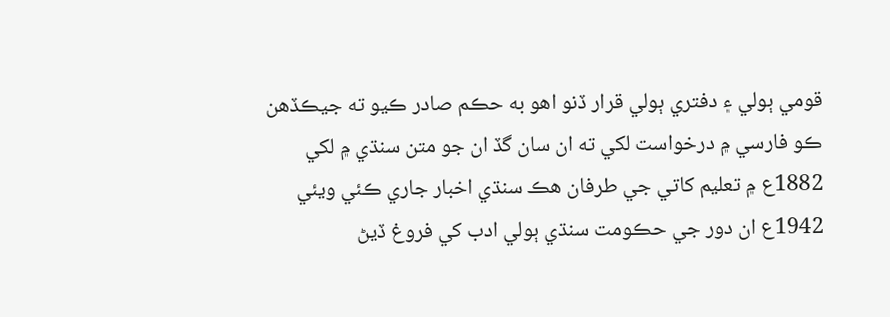قومي ٻولي ۽ دفتري ٻولي قرار ڏنو اهو به حڪم صادر ڪيو ته جيڪڏهن ڪو فارسي ۾ درخواست لکي ته ان سان گڏ ان جو متن سنڌي ۾ لکي 1882ع ۾ تعليم کاتي جي طرفان هڪ سنڌي اخبار جاري ڪئي ويئي 1942ع ان دور جي حڪومت سنڌي ٻولي ادب کي فروغ ڏيڻ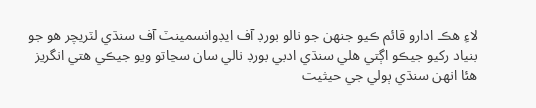لاءِ هڪ ادارو قائم ڪيو جنهن جو نالو بورڊ آف ايڊوانسمينٽ آف سنڌي لٽريچر هو جو بنياد رکيو جيڪو اڳتي هلي سنڌي ادبي بورڊ نالي سان سڃاتو ويو جيڪي هتي انگريز هئا انهن سنڌي ٻولي جي حيثيت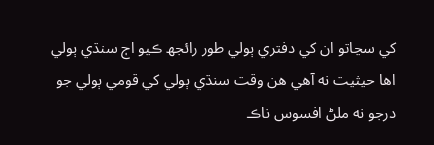کي سڃاتو ان کي دفتري ٻولي طور رائجھ ڪيو اڄ سنڌي ٻولي اها حيثيت نه آهي هن وقت سنڌي ٻولي کي قومي ٻولي جو درجو نه ملڻ افسوس ناڪ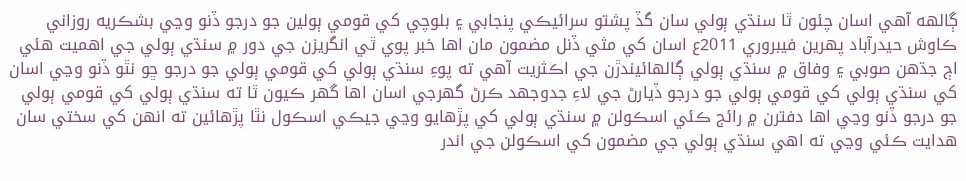ڳالهه آهي اسان چئون ٿا سنڌي ٻولي سان گڏ پشتو سرائيڪي پنجابي ۽ بلوچي کي قومي ٻولين جو درجو ڏنو وڃي بشڪريه روزاني ڪاوش حيدرآباد پهرين فيبروري 2011ع اسان کي مثي ڏنل مضمون مان اها خبر پوي ٿي انگريزن جي دور ۾ سنڌي ٻولي جي اهميت هئي اڄ جڌهن صوبي ۽ وفاق ۾ سنڌي ٻولي ڳالهائيندڙن جي اڪثريت آهي ته پوءِ سنڌي ٻولي کي قومي ٻولي جو درجو ڇو نٿو ڏنو وڃي اسان کي سنڌي ٻولي کي قومي ٻولي جو درجو ڏيارڻ جي لاءِ جدوجهد ڪرڻ گھرجي اسان اها گھر ڪيون ٿا ته سنڌي ٻولي کي قومي ٻولي جو درجو ڏنو وڃي اها دفترن ۾ رائج ڪئي اسڪولن ۾ سنڌي ٻولي کي پڙهايو وڃي جيڪي اسڪول نٿا پڙهائين ته انهن کي سختي سان هدايت ڪئي وڃي ته اهي سنڌي ٻولي جي مضمون کي اسڪولن جي اندر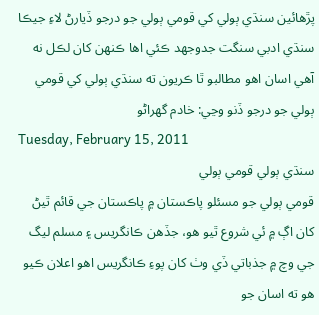پڙهائين سنڌي ٻولي کي قومي ٻولي جو درجو ڏيارڻ لاءِ جيڪا سنڌي ادبي سنگت جدوجهد ڪئي اها ڪنهن کان لڪل نه آهي اسان اهو مطالبو ٿا ڪريون ته سنڌي ٻولي کي قومي ٻولي جو درجو ڏنو وڃي: خادم گھراڻو
Tuesday, February 15, 2011
سنڌي ٻولي قومي ٻولي
قومي ٻولي جو مسئلو پاڪستان ۾ پاڪستان جي قائم ٿيڻ کان اڳ ۾ ئي شروع ٿيو هو، جڏهن ڪانگريس ۽ مسلم ليگ جي وچ ۾ جذباتي ڏي وٺ کان پوءِ ڪانگريس اهو اعلان ڪيو هو ته اسان جو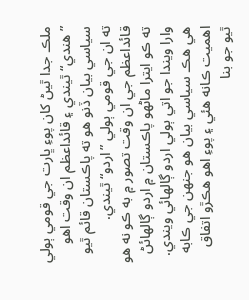ملڪ جدا ٿيڻ کان پوءِ ڀارت جي قومي ٻولي ”هندي“ ٿيندي ۽ قائداعظم ان وقت اهو سياسي بيان ڏنو هو ته پاڪستان قائم ٿيو ته ان جي قومي ٻولي ”اردو“ ٿيندي. قائداعظم جي ان وقت تصور ۾ به ڪو نه هو ته ڪو ايترا ماڻهو پاڪستان ۾ اردو ڳالهائڻ وارا ويندا جو اتي ٻولي اردو ڳالهائي ويندي. هي هڪ سياسي بيان هو جنهن جي ڪابه اهميت ڪانه هئي ۽ پوءِ اهو هڪڙو اتفاق ٿيو جو بنا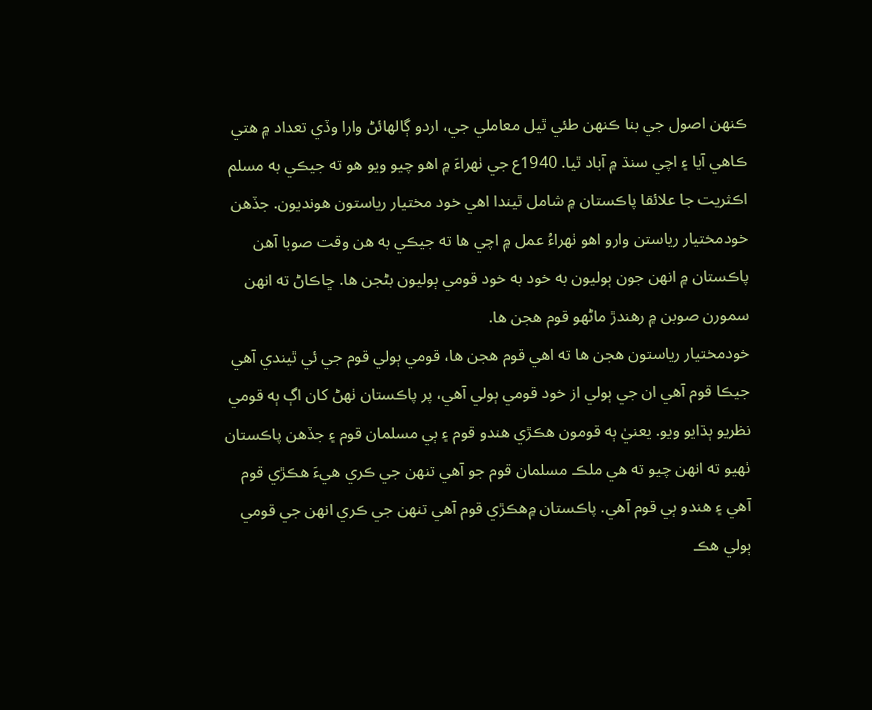ڪنهن اصول جي بنا ڪنهن طئي ٿيل معاملي جي، اردو ڳالهائڻ وارا وڏي تعداد ۾ هتي ڪاهي آيا ۽ اچي سنڌ ۾ آباد ٿيا. 1940ع جي ٺهراءَ ۾ اهو چيو ويو هو ته جيڪي به مسلم اڪثريت جا علائقا پاڪستان ۾ شامل ٿيندا اهي خود مختيار رياستون هونديون. جڏهن خودمختيار رياستن وارو اهو ٺهراءُ عمل ۾ اچي ها ته جيڪي به هن وقت صوبا آهن پاڪستان ۾ انهن جون ٻوليون به خود به خود قومي ٻوليون بڻجن ها. ڇاڪاڻ ته انهن سمورن صوبن ۾ رهندڙ ماڻهو قوم هجن ها.
خودمختيار رياستون هجن ها ته اهي قوم هجن ها، قومي ٻولي قوم جي ئي ٿيندي آهي جيڪا قوم آهي ان جي ٻولي از خود قومي ٻولي آهي، پر پاڪستان ٺهڻ کان اڳ ٻه قومي نظريو ٻڌايو ويو. يعنيٰ ٻه قومون هڪڙي هندو قوم ۽ ٻي مسلمان قوم ۽ جڏهن پاڪستان ٺهيو ته انهن چيو ته هي ملڪ مسلمان قوم جو آهي تنهن جي ڪري هيءَ هڪڙي قوم آهي ۽ هندو ٻي قوم آهي. پاڪستان ۾هڪڙي قوم آهي تنهن جي ڪري انهن جي قومي ٻولي هڪ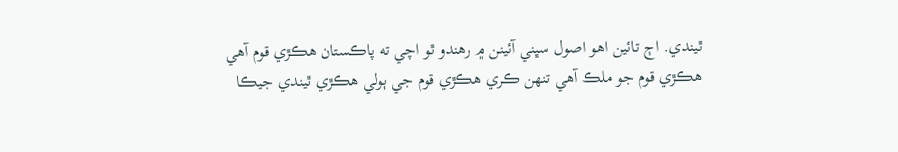ٿيندي. اڄ تائين اهو اصول سڀني آئينن ۾ رهندو ٿو اچي ته پاڪستان هڪڙي قوم آهي هڪڙي قوم جو ملڪ آهي تنهن ڪري هڪڙي قوم جي ٻولي هڪڙي ٿيندي جيڪا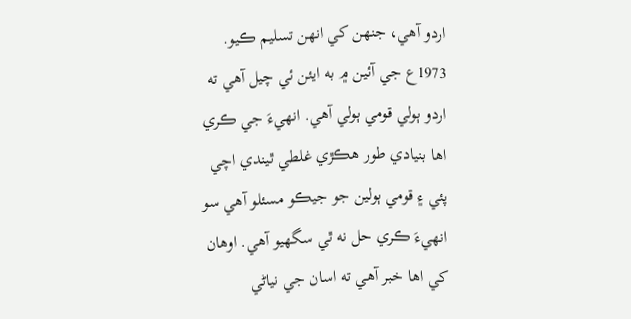اردو آهي، جنهن کي انهن تسليم ڪيو. 1973ع جي آئين ۾ به ايئن ئي چيل آهي ته اردو ٻولي قومي ٻولي آهي. انهيءَ جي ڪري اها بنيادي طور هڪڙي غلطي ٿيندي اچي پئي ۽ قومي ٻولين جو جيڪو مسئلو آهي سو انهيءَ ڪري حل نه ٿي سگهيو آهي. اوهان کي اها خبر آهي ته اسان جي نياڻي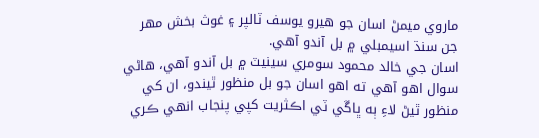ماروي ميمڻ اسان جو هيرو يوسف ٽالپر ۽ غوث بخش مهر جن سنڌ اسيمبلي ۾ بل آندو آهي.
اسان جي خالد محمود سومري سينيٽ ۾ بل آندو آهي، هاڻي سوال اهو آهي ته اهو اسان جو بل منظور ٿيندو، ان کي منظور ٿيڻ لاءِ ٻه ڀاڱي ٽي اڪثريت کپي پنجاب انهي ڪري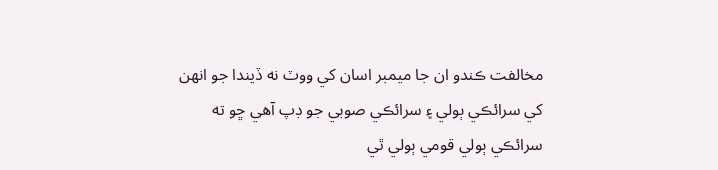مخالفت ڪندو ان جا ميمبر اسان کي ووٽ نه ڏيندا جو انهن کي سرائڪي ٻولي ۽ سرائڪي صوبي جو ڊپ آهي ڇو ته سرائڪي ٻولي قومي ٻولي ٿي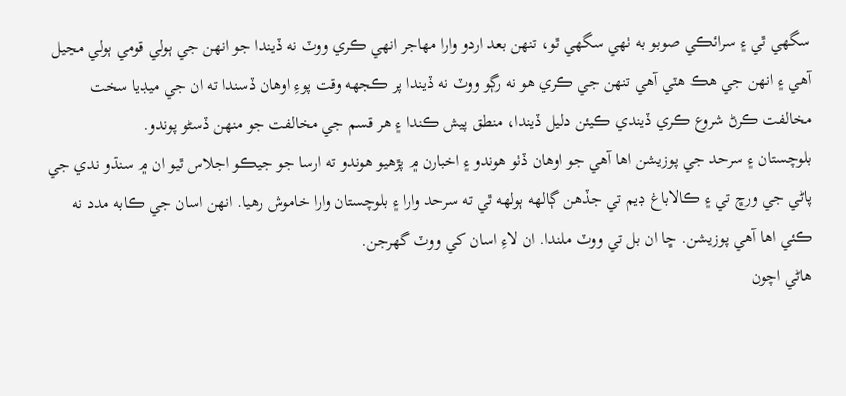سگهي ٿي ۽ سرائڪي صوبو به ٺهي سگهي ٿو، تنهن بعد اردو وارا مهاجر انهي ڪري ووٽ نه ڏيندا جو انهن جي ٻولي قومي ٻولي مڃيل آهي ۽ انهن جي هڪ هٽي آهي تنهن جي ڪري هو نه رڳو ووٽ نه ڏيندا پر ڪجهه وقت پوءِ اوهان ڏسندا ته ان جي ميڊيا سخت مخالفت ڪرڻ شروع ڪري ڏيندي ڪيئن دليل ڏيندا، منطق پيش ڪندا ۽ هر قسم جي مخالفت جو منهن ڏسڻو پوندو.
بلوچستان ۽ سرحد جي پوزيشن اها آهي جو اوهان ڏٺو هوندو ۽ اخبارن ۾ پڙهيو هوندو ته ارسا جو جيڪو اجلاس ٿيو ان ۾ سنڌو ندي جي پاڻي جي ورڇ تي ۽ ڪالاباغ ڊيم تي جڏهن ڳالهه ٻولهه ٿي ته سرحد وارا ۽ بلوچستان وارا خاموش رهيا. انهن اسان جي ڪابه مدد نه ڪئي اها آهي پوزيشن. ڇا ان بل تي ووٽ ملندا. ان لاءِ اسان کي ووٽ گهرجن.
هاڻي اچون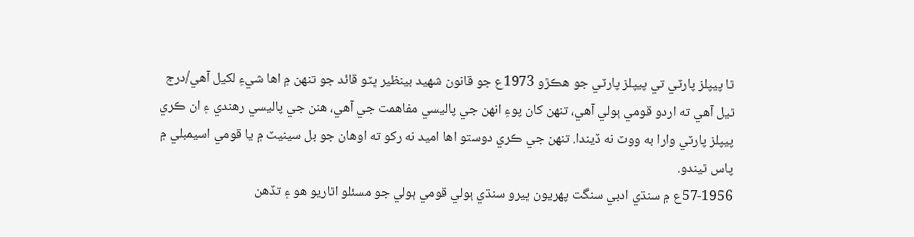ٿا پيپلز پارٽي تي پيپلز پارٽي جو هڪڙو 1973ع جو قانون شهيد بينظير ڀٽو قائد جو تنهن ۾ اها شيءِ لکيل آهي/درج ٿيل آهي ته اردو قومي ٻولي آهي، تنهن کان پوءِ انهن جي پاليسي مفاهمت جي آهي، هنن جي پاليسي رهندي ۽ ان ڪري پيپلز پارٽي وارا به ووٽ نه ڏيندا. تنهن جي ڪري دوستو اها اميد نه رکو ته اوهان جو بل سينيٽ ۾ يا قومي اسيمبلي ۾ پاس ٿيندو.
57-1956ع ۾ سنڌي ادبي سنگت پهريون ڀيرو سنڌي ٻولي قومي ٻولي جو مسئلو اٿاريو هو ۽ تڏهن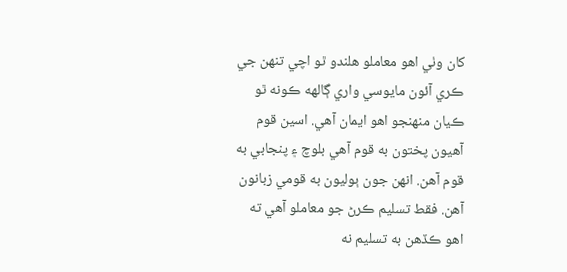کان وٺي اهو معاملو هلندو ٿو اچي تنهن جي ڪري آئون مايوسي واري ڳالهه ڪونه ٿو ڪيان منهنجو اهو ايمان آهي. اسين قوم آهيون پختون به قوم آهي بلوچ ۽ پنجابي به قوم آهن. انهن جون ٻوليون به قومي زبانون آهن. فقط تسليم ڪرڻ جو معاملو آهي ته اهو ڪڏهن به تسليم نه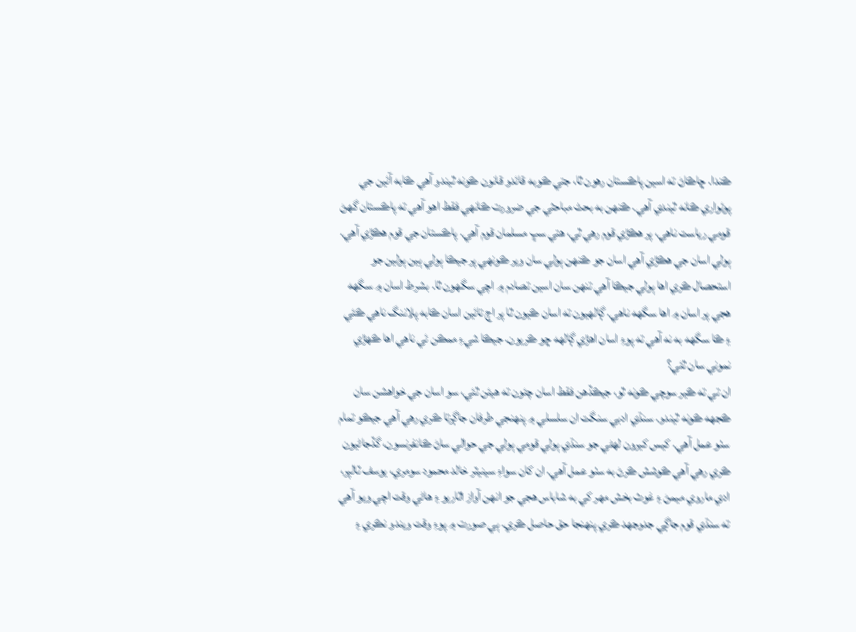ڪندا. ڇاڪاڻ ته اسين پاڪستان رهون ٿا، جتي ڪوبه قائدو قانون ڪونه ٿيندو آهي ڪابه آئين جي پوئواري ڪانه ٿيندي آهي. ڪنهن به بحث مباحثي جي ضرورت ڪانهي فقط اهو آهي ته پاڪستان گهڻ قومي رياست ناهي، پر هڪڙي قوم رهي ٿي، هتي سڀ مسلمان قوم آهي. پاڪستان جي قوم هڪڙي آهي. ٻولي اسان جي هڪڙي آهي اسان جو ڪنهن ٻولي سان وير ڪونهي پر جيڪا ٻولي ٻين ٻولين جو استحصال ڪري اها ٻولي جيڪا آهي تنهن سان اسين تصادم ۾ اچي سگهون ٿا. بشرط اسان ۾ سگهه هجي پر اسان ۾ اها سگهه ناهي. ڳالهيون ته اسان ڪيون ٿا پر اڄ تائين اسان ڪابه پلاننگ ناهي ڪئي ۽ ڪا سگهه به نه آهي ته پوءِ اسان اهڙي ڳالهه ڇو ڪريون. جيڪا شيءِ ممڪن ئي ناهي اها ڪهڙي نموني سان ٿئي؟
ان تي ته ڪير سوچي ڪونه ٿو، جيڪڏهن فقط اسان چئون ته هيئن ٿئي، سو اسان جي خواهشن سان ڪجهه ڪونه ٿيندو. سنڌي ادبي سنگت ان سلسلي ۾ پنهنجي طرفان جاڳرتا ڪري رهي آهي جيڪو تمام سٺو عمل آهي. کيس کيرون لهڻي جو سنڌي ٻولي قومي ٻولي جي حوالي ساڻ ڪانفرنسون، گڏجاڻيون ڪري رهي آهي ڪوشش ڪرڻ به سٺو عمل آهي. ان کان سواءِ سينيٽر خالد محمود سومري، يوسف ٽالپر، ادي ماروي ميمڻ ۽ غوث بخش مهر کي به شاباس هجي جو انهن آواز اٿاريو ۽ هاڻي وقت اچي ويو آهي ته سنڌي قوم جاڳي جدوجهد ڪري پنهنجا حق حاصل ڪري. ٻي صورت ۾ پوءِ وقت ويندو نڪري ۽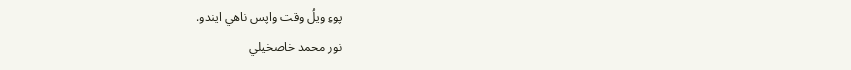پوءِ ويلُ وقت واپس ناهي ايندو.
نور محمد خاصخيلي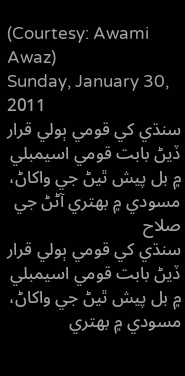(Courtesy: Awami Awaz)
Sunday, January 30, 2011
سنڌي کي قومي ٻولي قرار ڏيڻ بابت قومي اسيمبلي ۾ بل پيش ٿيڻ جي واکاڻ، مسودي ۾ بهتري آڻڻ جي صلاح
سنڌي کي قومي ٻولي قرار ڏيڻ بابت قومي اسيمبلي ۾ بل پيش ٿيڻ جي واکاڻ، مسودي ۾ بهتري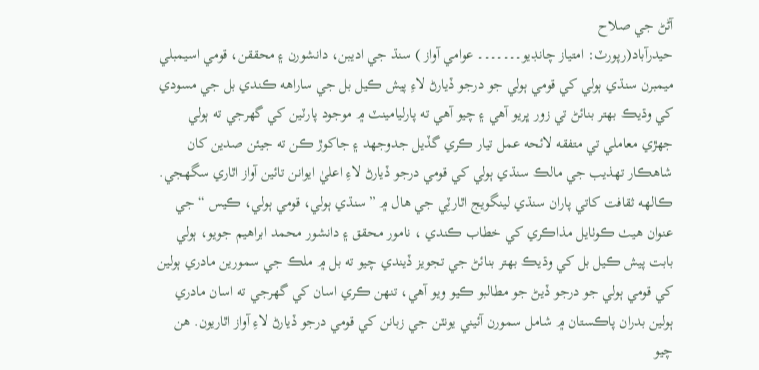آڻڻ جي صلاح
حيدرآباد(رپورٽ: امتياز چانڊيو۔۔۔۔۔۔۔ عوامي آواز ) سنڌ جي اديبن، دانشورن ۽ محققن، قومي اسيمبلي ميمبرن سنڌي ٻولي کي قومي ٻولي جو درجو ڏيارڻ لاءِ پيش ڪيل بل جي ساراهه ڪندي بل جي مسودي کي وڌيڪ بهتر بنائڻ تي زور ڀريو آهي ۽ چيو آهي ته پارليامينٽ ۾ موجود پارٽين کي گهرجي ته ٻولي جهڙي معاملي تي متفقه لائحه عمل تيار ڪري گڏيل جدوجهد ۽ جاکوڙ ڪن ته جيئن صدين کان شاهڪار تهذيب جي مالڪ سنڌي ٻولي کي قومي درجو ڏيارڻ لاءِ اعليٰ ايوانن تائين آواز اٿاري سگهجي. ڪالهه ثقافت کاتي پاران سنڌي لينگويج اٿارٽِي جي هال ۾ ”سنڌي ٻولي، قومي ٻولي، ڪيس “جي عنوان هيٺ ڪوٺايل مذاڪري کي خطاب ڪندي ، نامور محقق ۽ دانشور محمد ابراهيم جويو، ٻولي بابت پيش ڪيل بل کي وڌيڪ بهتر بنائڻ جي تجويز ڏيندي چيو ته بل ۾ ملڪ جي سمورين مادري ٻولين کي قومي ٻولي جو درجو ڏيڻ جو مطالبو ڪيو ويو آهي، تنهن ڪري اسان کي گهرجي ته اسان مادري ٻولين بدران پاڪستان ۾ شامل سمورن آئيني يونٽن جي زبانن کي قومي درجو ڏيارڻ لاءِ آواز اٿاريون. هن چيو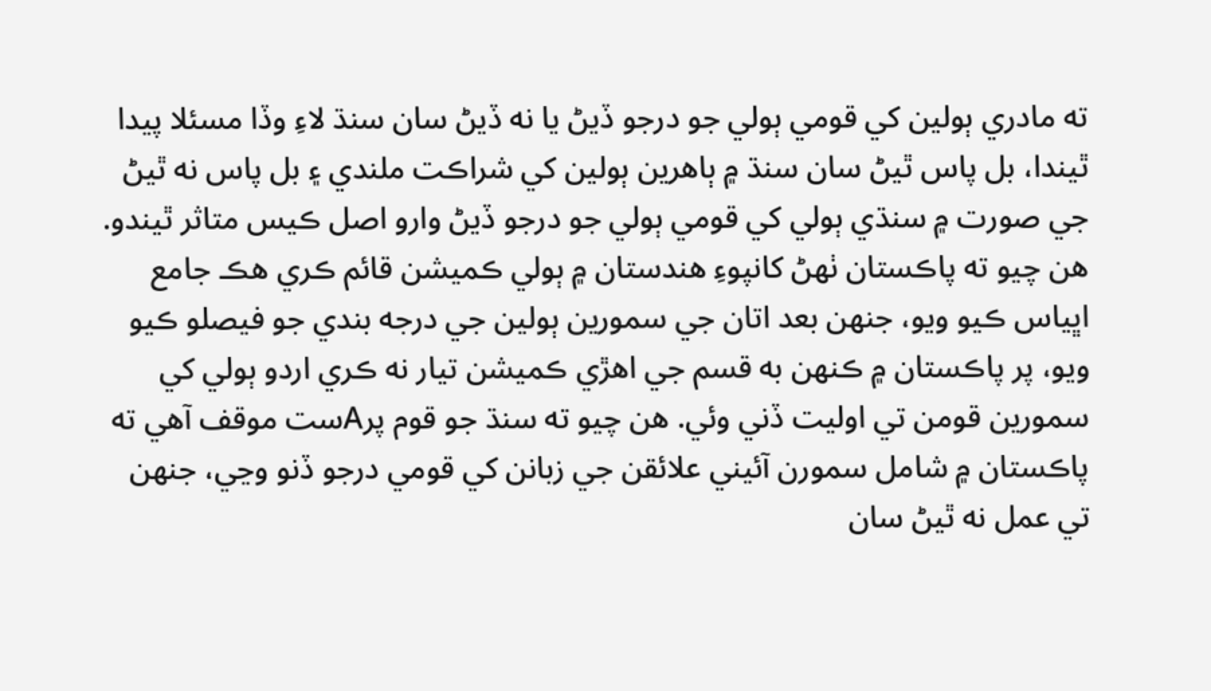ته مادري ٻولين کي قومي ٻولي جو درجو ڏيڻ يا نه ڏيڻ سان سنڌ لاءِ وڏا مسئلا پيدا ٿيندا، بل پاس ٿيڻ سان سنڌ ۾ ٻاهرين ٻولين کي شراڪت ملندي ۽ بل پاس نه ٿيڻ جي صورت ۾ سنڌي ٻولي کي قومي ٻولي جو درجو ڏيڻ وارو اصل ڪيس متاثر ٿيندو. هن چيو ته پاڪستان ٺهڻ کانپوءِ هندستان ۾ ٻولي ڪميشن قائم ڪري هڪ جامع اڀياس ڪيو ويو، جنهن بعد اتان جي سمورين ٻولين جي درجه بندي جو فيصلو ڪيو ويو، پر پاڪستان ۾ ڪنهن به قسم جي اهڙي ڪميشن تيار نه ڪري اردو ٻولي کي سمورين قومن تي اوليت ڏني وئي. هن چيو ته سنڌ جو قوم پرAست موقف آهي ته پاڪستان ۾ شامل سمورن آئيني علائقن جي زبانن کي قومي درجو ڏنو وڃي، جنهن تي عمل نه ٿيڻ سان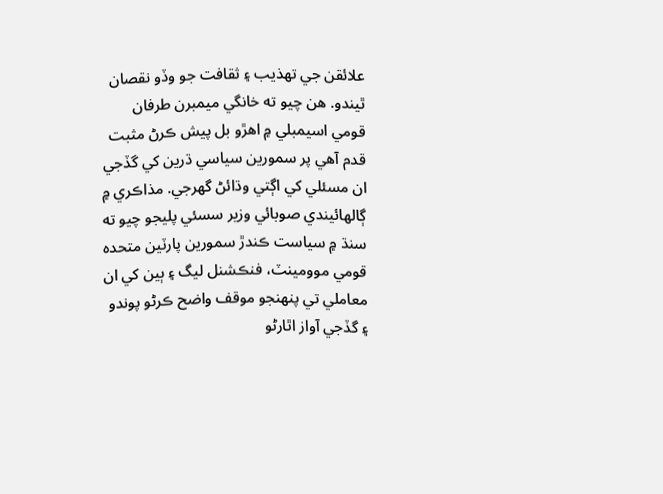علائقن جي تهذيب ۽ ثقافت جو وڏو نقصان ٿيندو. هن چيو ته خانگي ميمبرن طرفان قومي اسيمبلي ۾ اهڙو بل پيش ڪرڻ مثبت قدم آهي پر سمورين سياسي ڌرين کي گڏجي ان مسئلي کي اڳتي وڌائڻ گهرجي. مذاڪري ۾ ڳالهائيندي صوبائي وزير سسئي پليجو چيو ته سنڌ ۾ سياست ڪندڙ سمورين پارٽين متحده قومي موومينٽ، فنڪشنل ليگ ۽ ٻين کي ان معاملي تي پنهنجو موقف واضح ڪرڻو پوندو ۽ گڏجي آواز اٿارڻو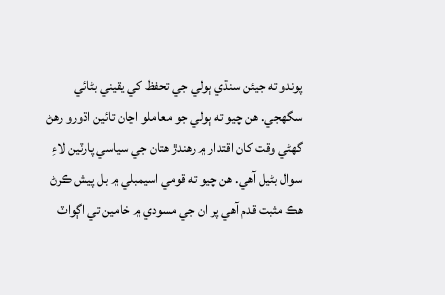پوندو ته جيئن سنڌي ٻولي جي تحفظ کي يقيني بڻائي سگهجي. هن چيو ته ٻولي جو معاملو اڃان تائين اڌورو رهڻ گهڻي وقت کان اقتدار ۾ رهندڙ هتان جي سياسي پارٽين لاءِ سوال بڻيل آهي. هن چيو ته قومي اسيمبلي ۾ بل پيش ڪرڻ هڪ مثبت قدم آهي پر ان جي مسودي ۾ خامين تي اڳواٽ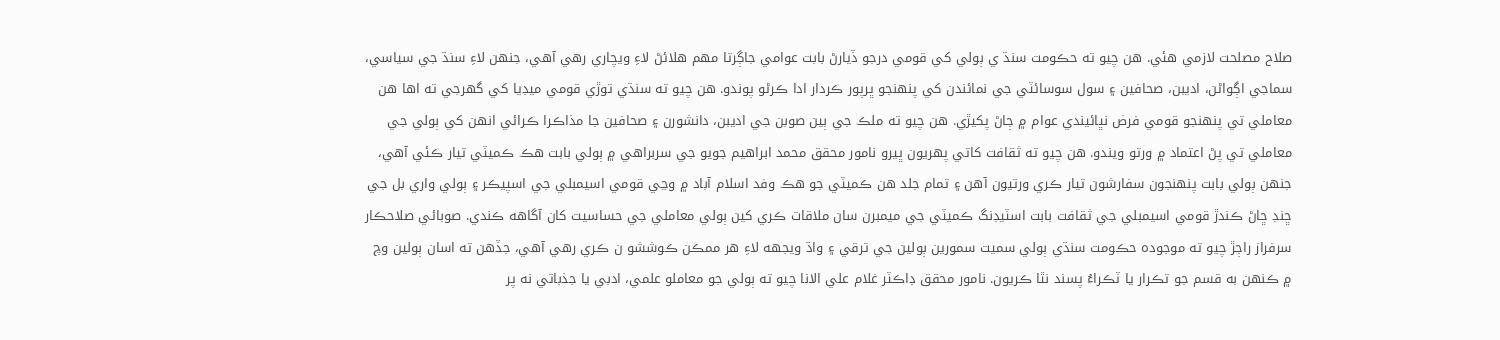صلاح مصلحت لازمي هئي. هن چيو ته حڪومت سنڌ ي ٻولي کي قومي درجو ڏيارڻ بابت عوامي جاڳرتا مهم هلائڻ لاءِ ويچاري رهي آهي، جنهن لاءِ سنڌ جي سياسي، سماجي اڳواڻن، اديبن، صحافين ۽ سول سوسائٽي جي نمائندن کي پنهنجو ڀرپور ڪردار ادا ڪرڻو پوندو. هن چيو ته سنڌي توڙي قومي ميڊيا کي گهرجي ته اها هن معاملي تي پنهنجو قومي فرض نڀائيندي عوام ۾ ڄاڻ پکيڙي. هن چيو ته ملڪ جي ٻين صوبن جي اديبن، دانشورن ۽ صحافين جا مذاڪرا ڪرائي انهن کي ٻولي جي معاملي تي پڻ اعتماد ۾ ورتو ويندو. هن چيو ته ثقافت کاتي پهريون ڀيرو نامور محقق محمد ابراهيم جويو جي سربراهي ۾ ٻولي بابت هڪ ڪميٽي تيار ڪئي آهي، جنهن ٻولي بابت پنهنجون سفارشون تيار ڪري ورتيون آهن ۽ تمام جلد هن ڪميٽي جو هڪ وفد اسلام آباد ۾ وڃي قومي اسيمبلي جي اسپيڪر ۽ ٻولي واري بل جي ڇنڊ ڇاڻ ڪندڙ قومي اسيمبلي جي ثقافت بابت اسٽيڊنگ ڪميٽي جي ميمبرن سان ملاقات ڪري کين ٻولي معاملي جي حساسيت کان آگاهه ڪندي. صوبائي صلاحڪار سرفراز راڄڙ چيو ته موجوده حڪومت سنڌي ٻولي سميت سمورين ٻولين جي ترقي ۽ واڌ ويجهه لاءِ هر ممڪن ڪوششو ن ڪري رهي آهي، جڏهن ته اسان ٻولين وچ ۾ ڪنهن به قسم جو تڪرار يا ٽڪراءُ پسند نٿا ڪريون. نامور محقق ڊاڪٽر غلام علي الانا چيو ته ٻولي جو معاملو علمي، ادبي يا جذباتي نه پر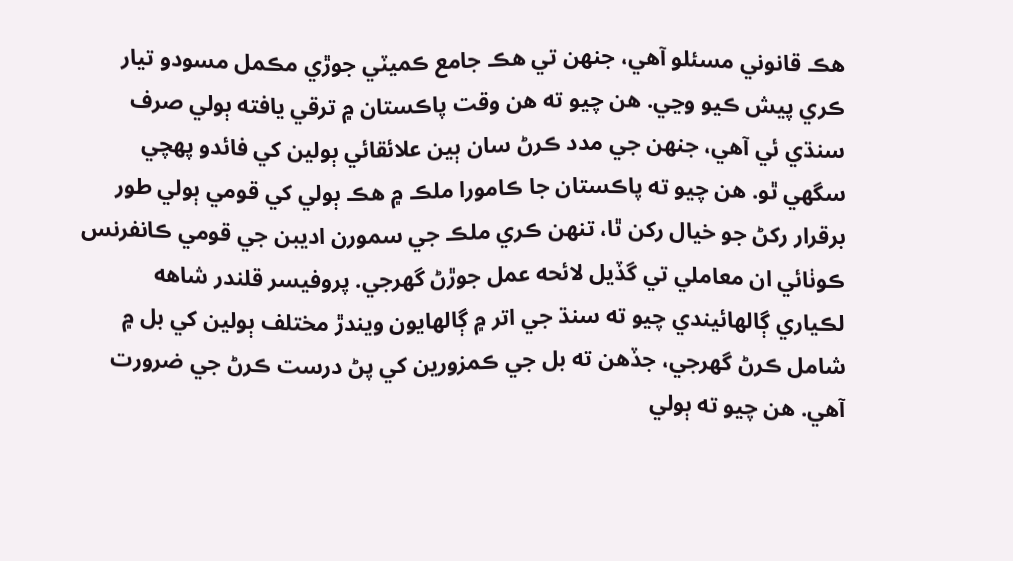هڪ قانوني مسئلو آهي، جنهن تي هڪ جامع ڪميٽي جوڙي مڪمل مسودو تيار ڪري پيش ڪيو وڃي. هن چيو ته هن وقت پاڪستان ۾ ترقي يافته ٻولي صرف سنڌي ئي آهي، جنهن جي مدد ڪرڻ سان ٻين علائقائي ٻولين کي فائدو پهچي سگهي ٿو. هن چيو ته پاڪستان جا ڪامورا ملڪ ۾ هڪ ٻولي کي قومي ٻولي طور برقرار رکڻ جو خيال رکن ٿا، تنهن ڪري ملڪ جي سمورن اديبن جي قومي ڪانفرنس ڪوٺائي ان معاملي تي گڏيل لائحه عمل جوڙڻ گهرجي. پروفيسر قلندر شاهه لڪياري ڳالهائيندي چيو ته سنڌ جي اتر ۾ ڳالهايون ويندڙ مختلف ٻولين کي بل ۾ شامل ڪرڻ گهرجي، جڏهن ته بل جي ڪمزورين کي پڻ درست ڪرڻ جي ضرورت آهي. هن چيو ته ٻولي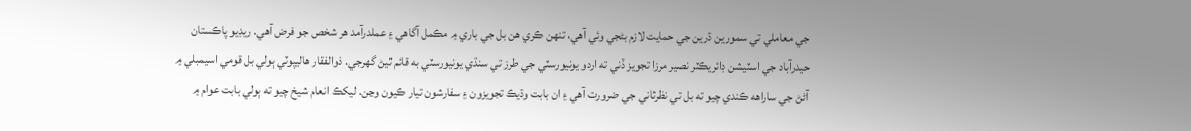جي معاملي تي سمورين ڌرين جي حمايت لازم بڻجي وئي آهي، تنهن ڪري هن بل جي باري ۾ مڪمل آگاهي ۽ عملدرآمد هر شخص جو فرض آهي. ريڊيو پاڪستان حيدرآباد جي اسٽيشن ڊائريڪٽر نصير مرزا تجويز ڏني ته اردو يونيورسٽي جي طرز تي سنڌي يونيورسٽي به قائم ٿيڻ گهرجي. ذوالفقار هاليپوٽي ٻولي بل قومي اسيمبلي ۾ آڻڻ جي ساراهه ڪندي چيو ته بل تي نظرثاني جي ضرورت آهي ۽ ان بابت وڌيڪ تجويزون ۽ سفارشون تيار ڪيون وڃن. ليکڪ انعام شيخ چيو ته ٻولي بابت عوام ۾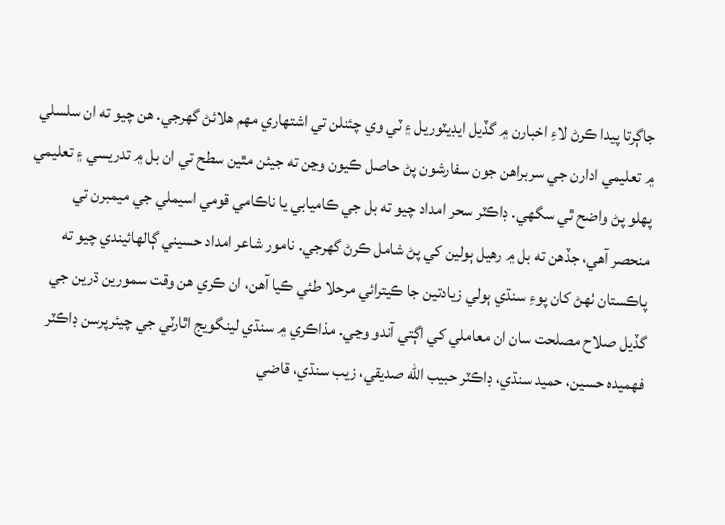جاڳرتا پيدا ڪرڻ لاءِ اخبارن ۾ گڏيل ايڊيٽوريل ۽ ٽي وي چئنلن تي اشتهاري مهم هلائڻ گهرجي. هن چيو ته ان سلسلي ۾ تعليمي ادارن جي سربراهن جون سفارشون پڻ حاصل ڪيون وڃن ته جيئن مٿين سطح تي ان بل ۾ تدريسي ۽ تعليمي پهلو پڻ واضح ٿي سگهي. ڊاڪٽر سحر امداد چيو ته بل جي ڪاميابي يا ناڪامي قومي اسيملي جي ميمبرن تي منحصر آهي، جڏهن ته بل ۾ رهيل ٻولين کي پڻ شامل ڪرڻ گهرجي. نامور شاعر امداد حسيني ڳالهائيندي چيو ته پاڪستان ٺهڻ کان پوءِ سنڌي ٻولي زيادتين جا ڪيترائي مرحلا طئي ڪيا آهن، ان ڪري هن وقت سمورين ڌرين جي گڏيل صلاح مصلحت سان ان معاملي کي اڳتي آندو وڃي. مذاڪري ۾ سنڌي لينگويج اٿارٽي جي چيئرپرسن ڊاڪٽر فهميده حسين، حميد سنڌي، ڊاڪٽر حبيب الله صديقي، زيب سنڌي، قاضي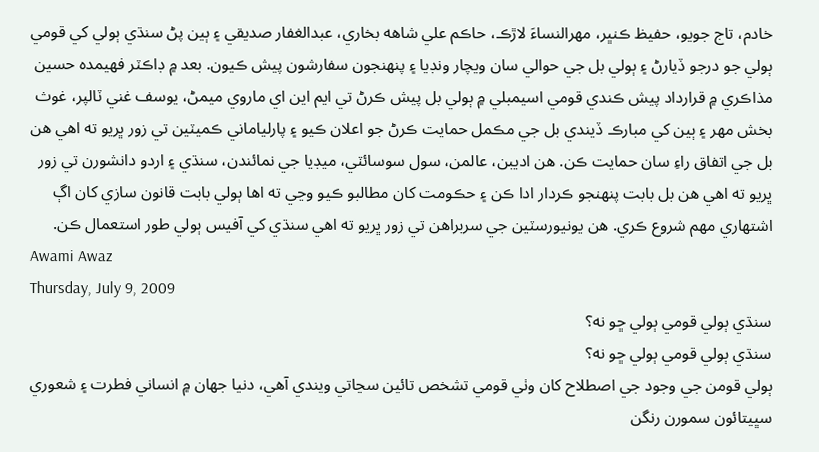خادم، تاج جويو، حفيظ ڪنڀر، مهرالنساءَ لاڙڪ، حاڪم علي شاهه بخاري، عبدالغفار صديقي ۽ ٻين پڻ سنڌي ٻولي کي قومي ٻولي جو درجو ڏيارڻ ۽ ٻولي بل جي حوالي سان ويچار ونڊيا ۽ پنهنجون سفارشون پيش ڪيون. بعد ۾ ڊاڪٽر فهيمده حسين مذاڪري ۾ قرارداد پيش ڪندي قومي اسيمبلي ۾ ٻولي بل پيش ڪرڻ تي ايم اين اي ماروي ميمڻ، يوسف غني ٽالپر، غوث بخش مهر ۽ ٻين کي مبارڪ ڏيندي بل جي مڪمل حمايت ڪرڻ جو اعلان ڪيو ۽ پارلياماني ڪميٽين تي زور ڀريو ته اهي هن بل جي اتفاق راءِ سان حمايت ڪن. هن اديبن، عالمن، سول سوسائٽي، ميڊيا جي نمائندن، سنڌي ۽ اردو دانشورن تي زور ڀريو ته اهي هن بل بابت پنهنجو ڪردار ادا ڪن ۽ حڪومت کان مطالبو ڪيو وڃي ته اها ٻولي بابت قانون سازي کان اڳ اشتهاري مهم شروع ڪري. هن يونيورسٽين جي سربراهن تي زور ڀريو ته اهي سنڌي کي آفيس ٻولي طور استعمال ڪن.
Awami Awaz
Thursday, July 9, 2009
سنڌي ٻولي قومي ٻولي ڇو نه؟
سنڌي ٻولي قومي ٻولي ڇو نه؟
ٻولي قومن جي وجود جي اصطلاح کان وٺي قومي تشخص تائين سڃاتي ويندي آهي، دنيا جهان ۾ انساني فطرت ۽ شعوري سڀيتائون سمورن رنگن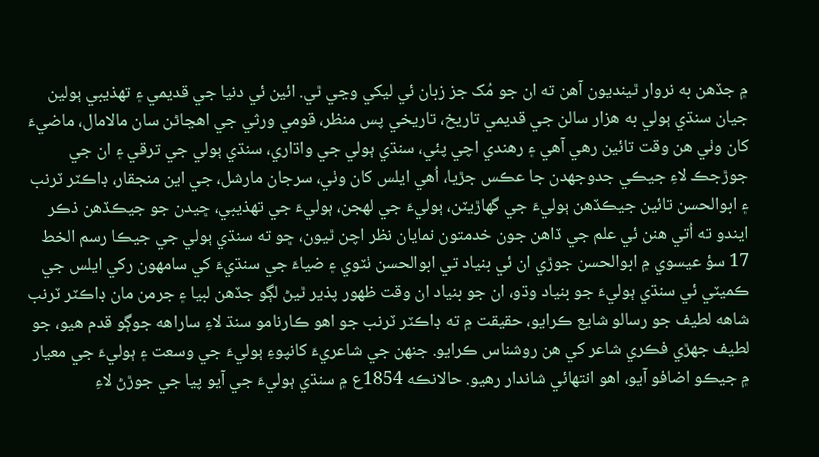۾ جڏهن به نروار ٿينديون آهن ته ان جو مُک جز زبان ئي ليکي وڃي ٿي. ائين ئي دنيا جي قديمي ۽ تهذيبي ٻولين جيان سنڌي ٻولي به هزار سالن جي قديمي تاريخ، تاريخي پس منظر، قومي ورثي جي اهڃاڻن سان مالامال، ماضيءَ کان وٺي هن وقت تائين رهي آهي ۽ رهندي اچي پئي، سنڌي ٻولي جي واڌاري، سنڌي ٻولي جي ترقي ۽ ان جي جوڙجڪ لاءِ جيڪي جدوجهدن جا عڪس جڙيا، اُهي ايلس کان وٺي، سرجان مارشل، جي اين منجقار، ڊاڪٽر ٽرنب ۽ ابوالحسن تائين جيڪڏهن ٻوليءَ جي گهاڙيٽن، ٻوليءَ جي لهجن، ٻوليءَ جي تهذيبي، ڇيدن جو جيڪڏهن ذڪر ايندو ته اُتي هنن ئي علم جي ڏاهن جون خدمتون نمايان نظر اچن ٿيون، ڇو ته سنڌي ٻولي جي جيڪا رسم الخط 17 سؤ عيسوي ۾ ابوالحسن جوڙي ان ئي بنياد تي ابوالحسن ٺٽوي ۽ ضياءَ جي سنڌيءَ کي سامهون رکي ايلس جي ڪميٽي ئي سنڌي ٻوليءَ جو بنياد وڌو، ان جو بنياد ان وقت ظهور پذير ٿيڻ لڳو جڏهن لبيا ۽ جرمن مان ڊاڪٽر ٽرنب شاهه لطيف جو رسالو شايع ڪرايو، حقيقت ۾ ته ڊاڪٽر ٽرنب جو اهو ڪارنامو سنڌ لاءِ ساراهه جوڳو قدم هيو، جو لطيف جهڙي فڪري شاعر کي هن روشناس ڪرايو. جنهن جي شاعريءَ کانپوءِ ٻوليءَ جي وسعت ۽ ٻوليءَ جي معيار ۾ جيڪو اضافو آيو، اهو انتهائي شاندار رهيو. حالانڪه 1854ع ۾ سنڌي ٻوليءَ جي آيو پيا جي جوڙڻ لاءِ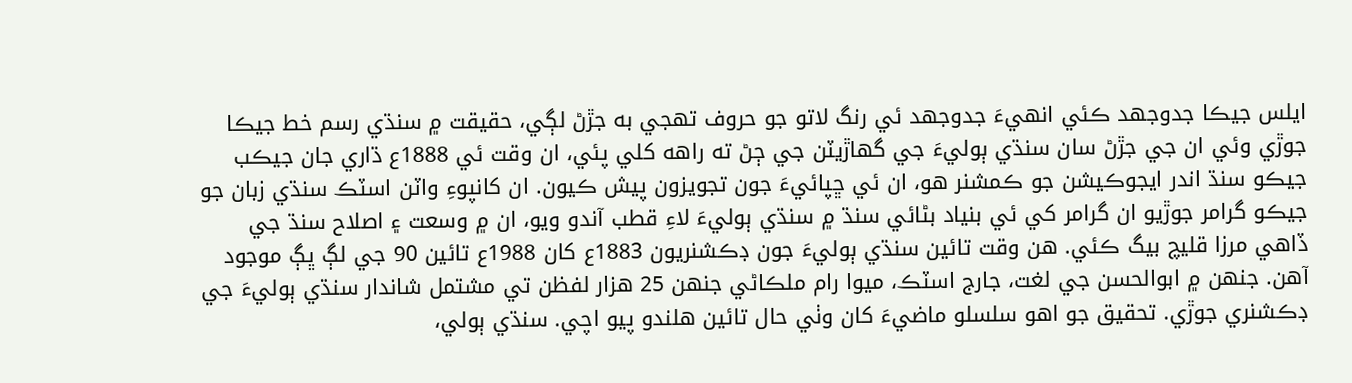ايلس جيڪا جدوجهد ڪئي انهيءَ جدوجهد ئي رنگ لاتو جو حروف تهجي به جڙڻ لڳي، حقيقت ۾ سنڌي رسم خط جيڪا جوڙي وئي ان جي جڙڻ سان سنڌي ٻوليءَ جي گهاڙيٽن جي ڄڻ ته راهه کلي پئي، ان وقت ئي 1888ع ڌاري جان جيڪب جيڪو سنڌ اندر ايجوڪيشن جو ڪمشنر هو، ان ئي ڇپائيءَ جون تجويزون پيش ڪيون. ان کانپوءِ واٽن اسٽڪ سنڌي زبان جو جيڪو گرامر جوڙيو ان گرامر کي ئي بنياد بڻائي سنڌ ۾ سنڌي ٻوليءَ لاءِ قطب آندو ويو، ان ۾ وسعت ۽ اصلاح سنڌ جي ڏاهي مرزا قليچ بيگ ڪئي. هن وقت تائين سنڌي ٻوليءَ جون ڊڪشنريون 1883ع کان 1988ع تائين 90 جي لڳ ڀڳ موجود آهن. جنهن ۾ ابوالحسن جي لغت، جارج اسٽڪ، ميوا رام ملڪاڻي جنهن 25 هزار لفظن تي مشتمل شاندار سنڌي ٻوليءَ جي ڊڪشنري جوڙي. تحقيق جو اهو سلسلو ماضيءَ کان وٺي حال تائين هلندو پيو اچي. سنڌي ٻولي،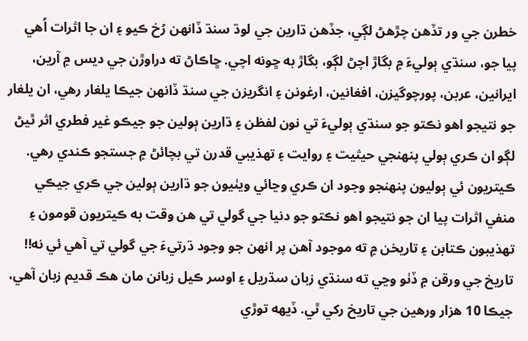خطرن جي ور تڏهن چڙهڻ لڳي، جڏهن ڌارين جي لوڌ سنڌ ڏانهن رُخ ڪيو ۽ ان جا اثرات اُهي پيا جو، سنڌي ٻوليءَ ۾ بگاڙ اچڻ لڳو، بگاڙ به ڇونه اچي. ڇاڪاڻ ته دراوڙن جي ديس ۾ آرين، ايرانين، عربن، پورچوگيزن، افغانين، ارغونن ۽ انگريزن جي سنڌ ڏانهن جيڪا يلغار رهي، ان يلغار جو نتيجو اهو نڪتو جو سنڌي ٻوليءَ تي نون لفظن ۽ ڌارين ٻولين جو جيڪو غير فطري اثر ٿيڻ لڳو ان ڪري ٻولي پنهنجي حيثيت ۽ روايت ۽ تهذيبي قدرن تي بچائڻ ۾ جستجو ڪندي رهي. ڪيتريون ئي ٻوليون پنهنجو وجود ان ڪري وڃائي ويٺيون جو ڌارين ٻولين جي ڪري جيڪي منفي اثرات پيا ان جو نتيجو اهو نڪتو جو دنيا جي گولي تي هن وقت به ڪيتريون قومون ۽ تهذيبون ڪتابن ۽ تاريخن ۾ ته موجود آهن پر انهن جو وجود ڌرتيءَ جي گولي تي آهي ئي نه!!
تاريخ جي ورقن ۾ ڏٺو وڃي ته سنڌي زبان سڌريل ۽ اوسر ڪيل زبانن مان هڪ قديم زبان آهي، جيڪا 10 هزار ورهين جي تاريخ رکي ٿي. ڏيهه توڙي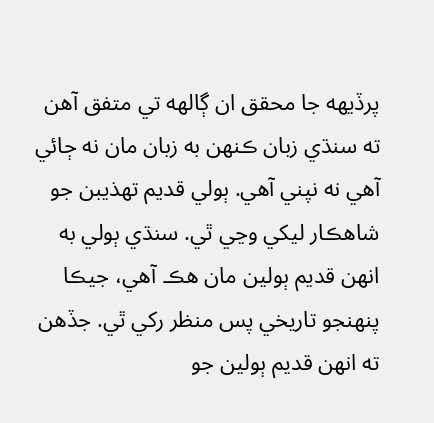پرڏيهه جا محقق ان ڳالهه تي متفق آهن ته سنڌي زبان ڪنهن به زبان مان نه ڄائي آهي نه نپني آهي. ٻولي قديم تهذيبن جو شاهڪار ليکي وڃي ٿي. سنڌي ٻولي به انهن قديم ٻولين مان هڪ آهي، جيڪا پنهنجو تاريخي پس منظر رکي ٿي. جڏهن ته انهن قديم ٻولين جو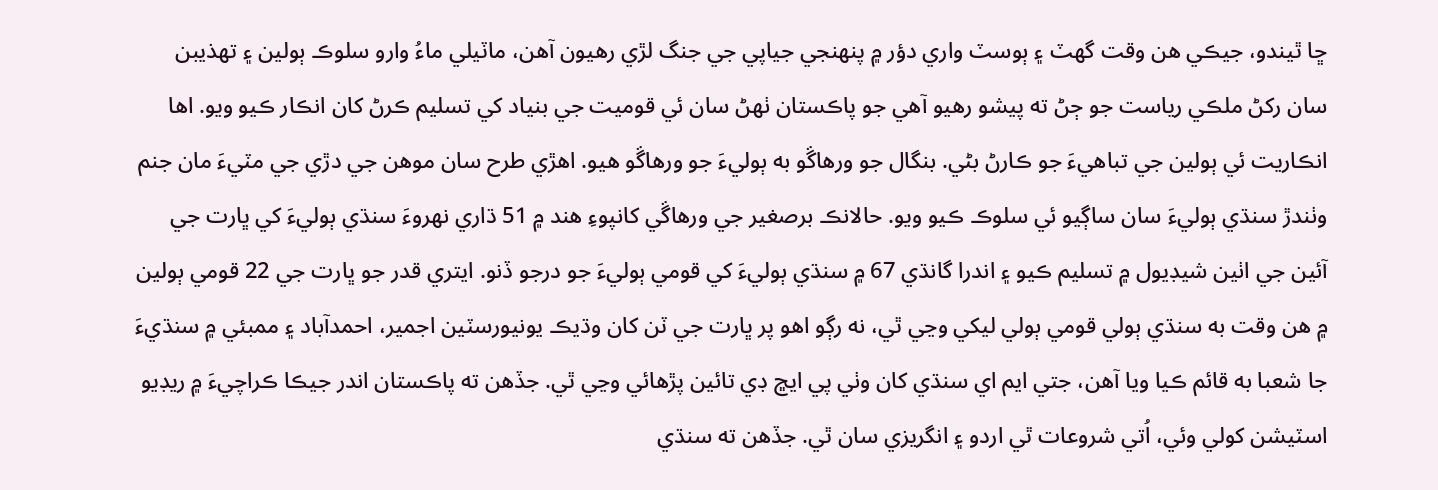ڇا ٿيندو، جيڪي هن وقت گهٽ ۽ ٻوسٽ واري دؤر ۾ پنهنجي جياپي جي جنگ لڙي رهيون آهن، ماٽيلي ماءُ وارو سلوڪ ٻولين ۽ تهذيبن سان رکڻ ملڪي رياست جو ڄڻ ته پيشو رهيو آهي جو پاڪستان ٺهڻ سان ئي قوميت جي بنياد کي تسليم ڪرڻ کان انڪار ڪيو ويو. اها انڪاريت ئي ٻولين جي تباهيءَ جو ڪارڻ بڻي. بنگال جو ورهاڱو به ٻوليءَ جو ورهاڱو هيو. اهڙي طرح سان موهن جي دڙي جي مٽيءَ مان جنم وٺندڙ سنڌي ٻوليءَ سان ساڳيو ئي سلوڪ ڪيو ويو. حالانڪ برصغير جي ورهاڱي کانپوءِ هند ۾ 51 ڌاري نهروءَ سنڌي ٻوليءَ کي ڀارت جي آئين جي اٺين شيڊيول ۾ تسليم ڪيو ۽ اندرا گانڌي 67 ۾ سنڌي ٻوليءَ کي قومي ٻوليءَ جو درجو ڏنو. ايتري قدر جو ڀارت جي 22 قومي ٻولين ۾ هن وقت به سنڌي ٻولي قومي ٻولي ليکي وڃي ٿي، نه رڳو اهو پر ڀارت جي ٽن کان وڌيڪ يونيورسٽين اجمير، احمدآباد ۽ ممبئي ۾ سنڌيءَ جا شعبا به قائم ڪيا ويا آهن، جتي ايم اي سنڌي کان وٺي پي ايڇ ڊي تائين پڙهائي وڃي ٿي. جڏهن ته پاڪستان اندر جيڪا ڪراچيءَ ۾ ريڊيو اسٽيشن کولي وئي، اُتي شروعات ٿي اردو ۽ انگريزي سان ٿي. جڏهن ته سنڌي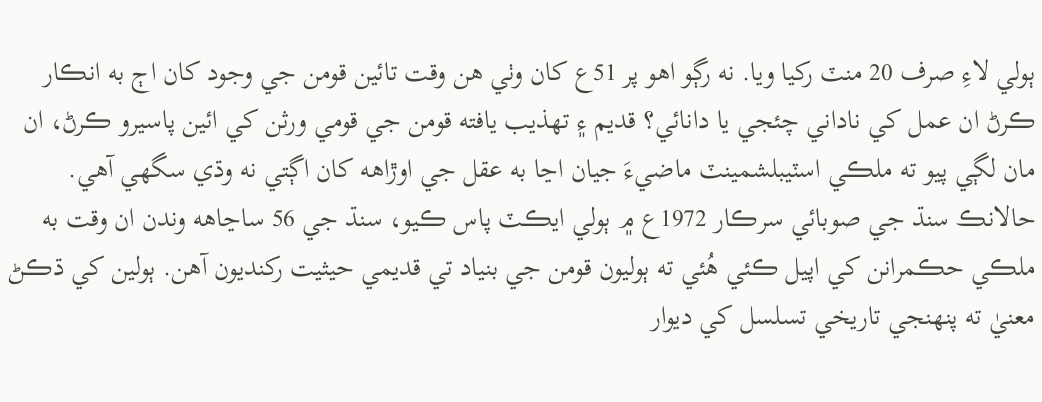ٻولي لاءِ صرف 20 منٽ رکيا ويا. نه رڳو اهو پر 51ع کان وٺي هن وقت تائين قومن جي وجود کان اڄ به انڪار ڪرڻ ان عمل کي ناداني چئجي يا دانائي؟ قديم ۽ تهذيب يافته قومن جي قومي ورثن کي ائين پاسيرو ڪرڻ، ان مان لڳي پيو ته ملڪي اسٽيبلشمينٽ ماضيءَ جيان اڃا به عقل جي اوڙاهه کان اڳتي نه وڌي سگهي آهي. حالانڪ سنڌ جي صوبائي سرڪار 1972ع ۾ ٻولي ايڪٽ پاس ڪيو، سنڌ جي 56 ساڃاهه وندن ان وقت به ملڪي حڪمرانن کي اپيل ڪئي هُئي ته ٻوليون قومن جي بنياد تي قديمي حيثيت رکنديون آهن. ٻولين کي ڌڪڻ معنيٰ ته پنهنجي تاريخي تسلسل کي ديوار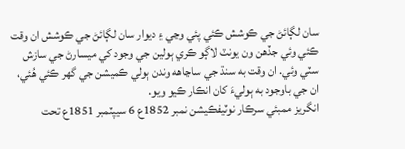سان لڳائڻ جي ڪوشش ڪئي پئي وڃي ۽ ديوار سان لڳائڻ جي ڪوشش ان وقت ڪئي وئي جڏهن ون يونٽ لاڳو ڪري ٻولين جي وجود کي ميسارڻ جي سازش سٽي وئي. ان وقت به سنڌ جي ساڃاهه وندن ٻولي ڪميشن جي گهر ڪئي هُئي، ان جي باوجود به ٻوليءَ کان انڪار ڪيو ويو.
انگريز ممبئي سرڪار نوٽيفڪيشن نمبر 1852ع 6 سيپٽمبر 1851ع تحت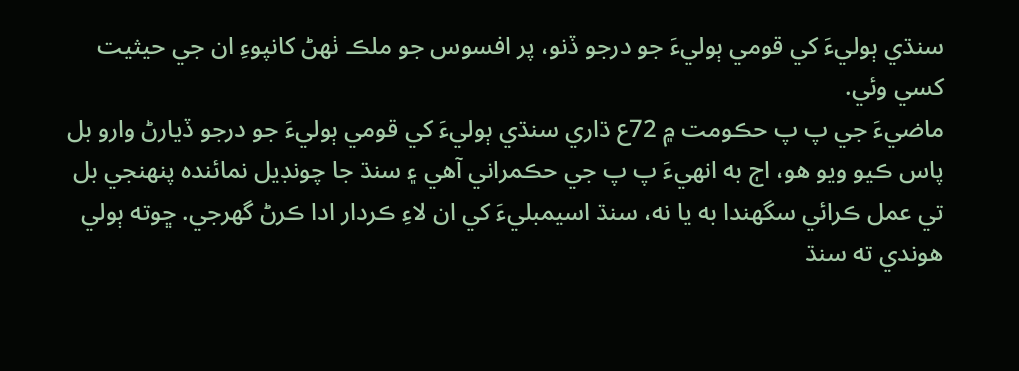سنڌي ٻوليءَ کي قومي ٻوليءَ جو درجو ڏنو، پر افسوس جو ملڪ ٺهڻ کانپوءِ ان جي حيثيت کسي وئي.
ماضيءَ جي پ پ حڪومت ۾ 72ع ڌاري سنڌي ٻوليءَ کي قومي ٻوليءَ جو درجو ڏيارڻ وارو بل پاس ڪيو ويو هو، اڄ به انهيءَ پ پ جي حڪمراني آهي ۽ سنڌ جا چونڊيل نمائنده پنهنجي بل تي عمل ڪرائي سگهندا به يا نه، سنڌ اسيمبليءَ کي ان لاءِ ڪردار ادا ڪرڻ گهرجي. ڇوته ٻولي هوندي ته سنڌ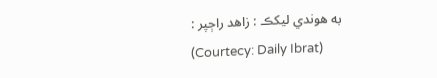به هوندي ليکڪ : زاهد راڄپر :
(Courtecy: Daily Ibrat)